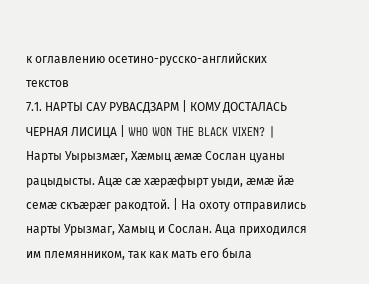к оглавлению осетино-русско-английских текстов
7.1. НАРТЫ САУ РУВАСДЗАРМ | КОМУ ДОСТАЛАСЬ ЧЕРНАЯ ЛИСИЦА | WHO WON THE BLACK VIXEN? |
Нарты Уырызмӕг, Хӕмыц ӕмӕ Сослан цуаны рацыдысты. Ацӕ сӕ хӕрӕфырт уыди, ӕмӕ йӕ семӕ скъӕрӕг ракодтой. | На охоту отправились нарты Урызмаг, Хамыц и Сослан. Аца приходился им племянником, так как мать его была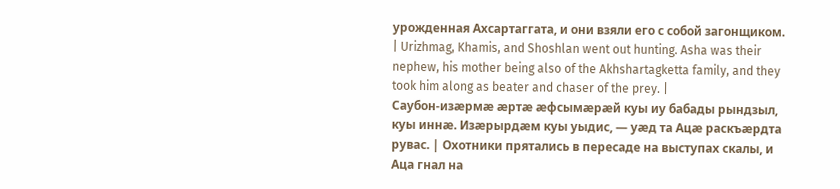урожденная Ахсартаггата, и они взяли его с собой загонщиком. | Urizhmag, Khamis, and Shoshlan went out hunting. Asha was their nephew, his mother being also of the Akhshartagketta family, and they took him along as beater and chaser of the prey. |
Саубон-изӕрмӕ ӕртӕ ӕфсымӕрӕй куы иу бабады рындзыл, куы иннӕ. Изӕрырдӕм куы уыдис, — уӕд та Ацӕ раскъӕрдта рувас. | Охотники прятались в пересаде на выступах скалы, и Аца гнал на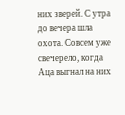них зверей. С утра до вечера шла охота. Совсем уже свечерело, когда Аца выгнал на них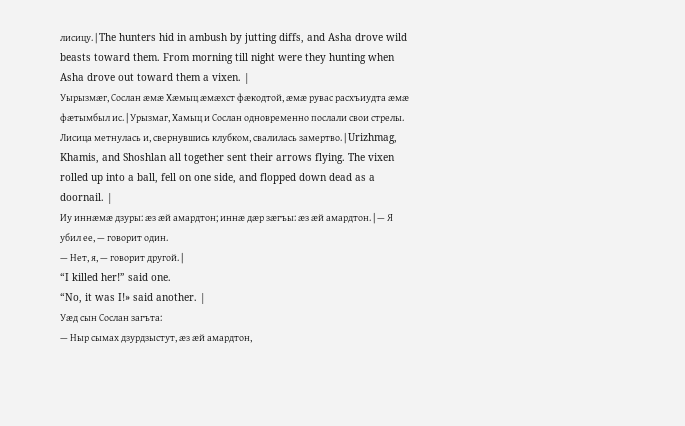лисицу. | The hunters hid in ambush by jutting diffs, and Asha drove wild beasts toward them. From morning till night were they hunting when Asha drove out toward them a vixen. |
Уырызмӕг, Сослан ӕмӕ Хӕмыц ӕмӕхст фӕкодтой, ӕмӕ рувас расхъиудта ӕмӕ фӕтымбыл ис. | Урызмаг, Хамыц и Сослан одновременно послали свои стрелы. Лисица метнулась и, свернувшись клубком, свалилась замертво. | Urizhmag, Khamis, and Shoshlan all together sent their arrows flying. The vixen rolled up into a ball, fell on one side, and flopped down dead as a doornail. |
Иу иннӕмӕ дзуры: ӕз ӕй амардтон; иннӕ дӕр зӕгъы: ӕз ӕй амардтон. | — Я убил ее, — говорит один.
— Нет, я, — говорит другой. |
“I killed her!” said one.
“No, it was I!» said another. |
Уӕд сын Сослан загъта:
— Ныр сымах дзурдзыстут, ӕз ӕй амардтон,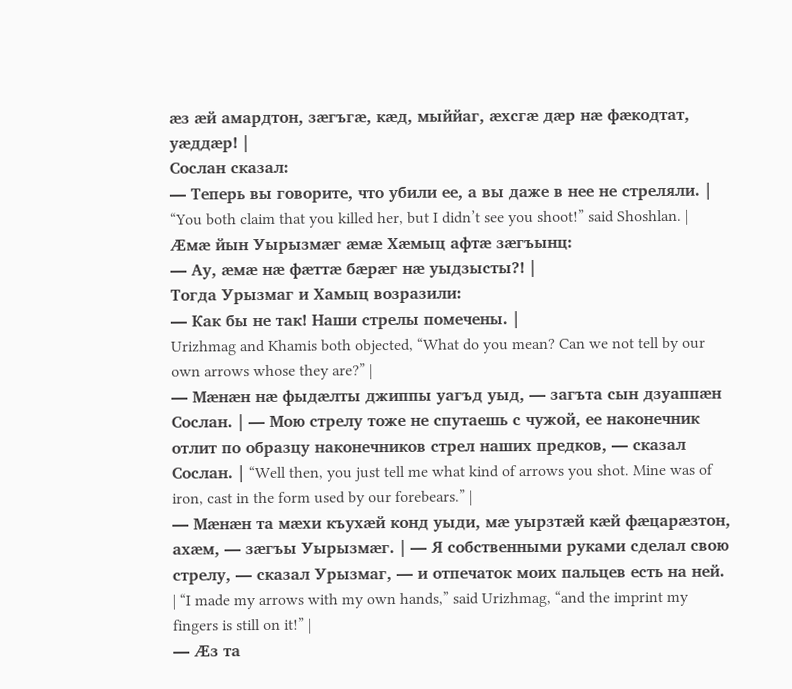ӕз ӕй амардтон, зӕгъгӕ, кӕд, мыййаг, ӕхсгӕ дӕр нӕ фӕкодтат, уӕддӕр! |
Сослан сказал:
— Теперь вы говорите, что убили ее, а вы даже в нее не стреляли. |
“You both claim that you killed her, but I didn’t see you shoot!” said Shoshlan. |
Ӕмӕ йын Уырызмӕг ӕмӕ Хӕмыц афтӕ зӕгъынц:
— Ау, ӕмӕ нӕ фӕттӕ бӕрӕг нӕ уыдзысты?! |
Тогда Урызмаг и Хамыц возразили:
— Как бы не так! Наши стрелы помечены. |
Urizhmag and Khamis both objected, “What do you mean? Can we not tell by our own arrows whose they are?” |
— Мӕнӕн нӕ фыдӕлты джиппы уагъд уыд, — загъта сын дзуаппӕн Сослан. | — Мою стрелу тоже не спутаешь с чужой, ее наконечник отлит по образцу наконечников стрел наших предков, — сказал Сослан. | “Well then, you just tell me what kind of arrows you shot. Mine was of iron, cast in the form used by our forebears.” |
— Мӕнӕн та мӕхи къухӕй конд уыди, мӕ уырзтӕй кӕй фӕцарӕзтон, ахӕм, — зӕгъы Уырызмӕг. | — Я собственными руками сделал свою стрелу, — сказал Урызмаг, — и отпечаток моих пальцев есть на ней. | “I made my arrows with my own hands,” said Urizhmag, “and the imprint my fingers is still on it!” |
— Ӕз та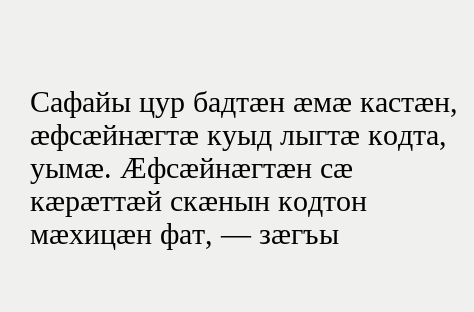Сафайы цур бадтӕн ӕмӕ кастӕн, ӕфсӕйнӕгтӕ куыд лыгтӕ кодта, уымӕ. Ӕфсӕйнӕгтӕн сӕ кӕрӕттӕй скӕнын кодтон мӕхицӕн фат, — зӕгъы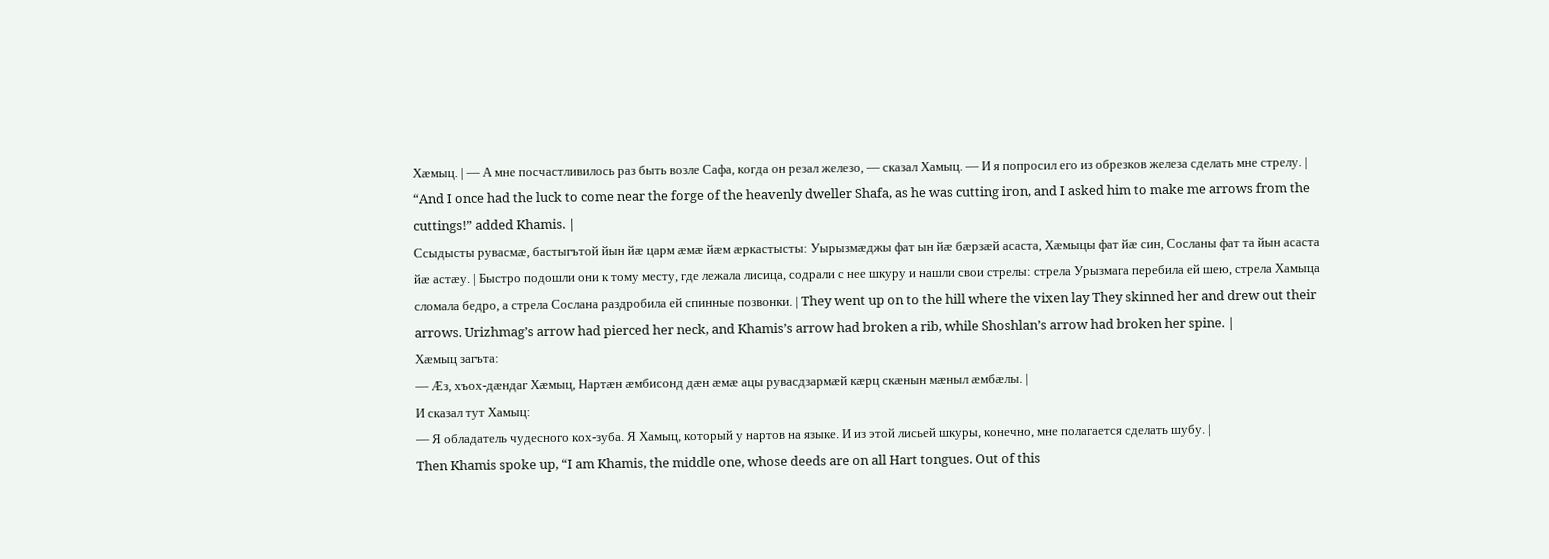Хӕмыц. | — А мне посчастливилось раз быть возле Сафа, когда он резал железо, — сказал Хамыц. — И я попросил его из обрезков железа сделать мне стрелу. | “And I once had the luck to come near the forge of the heavenly dweller Shafa, as he was cutting iron, and I asked him to make me arrows from the cuttings!” added Khamis. |
Ссыдысты рувасмӕ, бастыгътой йын йӕ царм ӕмӕ йӕм ӕркастысты: Уырызмӕджы фат ын йӕ бӕрзӕй асаста, Хӕмыцы фат йӕ син, Сосланы фат та йын асаста йӕ астӕу. | Быстро подошли они к тому месту, где лежала лисица, содрали с нее шкуру и нашли свои стрелы: стрела Урызмага перебила ей шею, стрела Хамыца сломала бедро, а стрела Сослана раздробила ей спинные позвонки. | They went up on to the hill where the vixen lay They skinned her and drew out their arrows. Urizhmag’s arrow had pierced her neck, and Khamis’s arrow had broken a rib, while Shoshlan’s arrow had broken her spine. |
Хӕмыц загъта:
— Ӕз, хъох-дӕндаг Хӕмыц, Нартӕн ӕмбисонд дӕн ӕмӕ ацы рувасдзармӕй кӕрц скӕнын мӕныл ӕмбӕлы. |
И сказал тут Хамыц:
— Я обладатель чудесного кох-зуба. Я Хамыц, который у нартов на языке. И из этой лисьей шкуры, конечно, мне полагается сделать шубу. |
Then Khamis spoke up, “I am Khamis, the middle one, whose deeds are on all Hart tongues. Out of this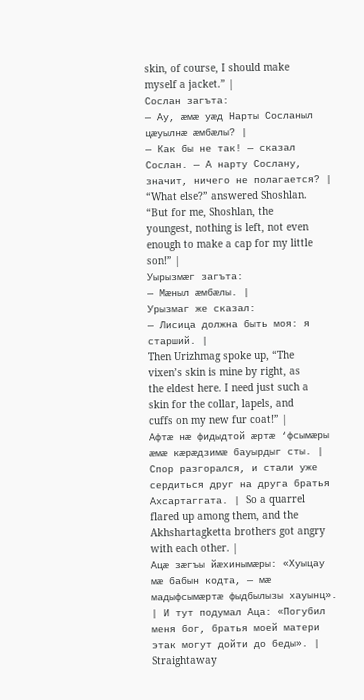skin, of course, I should make myself a jacket.” |
Сослан загъта:
— Ау, ӕмӕ уӕд Нарты Сосланыл цӕуылнӕ ӕмбӕлы? |
— Как бы не так! — сказал Сослан. — А нарту Сослану, значит, ничего не полагается? | “What else?” answered Shoshlan. “But for me, Shoshlan, the youngest, nothing is left, not even enough to make a cap for my little son!” |
Уырызмӕг загъта:
— Мӕныл ӕмбӕлы. |
Урызмаг же сказал:
— Лисица должна быть моя: я старший. |
Then Urizhmag spoke up, “The vixen’s skin is mine by right, as the eldest here. I need just such a skin for the collar, lapels, and cuffs on my new fur coat!” |
Афтӕ нӕ фидыдтой ӕртӕ ‘фсымӕры ӕмӕ кӕрӕдзимӕ бауырдыг сты. | Спор разгорался, и стали уже сердиться друг на друга братья Ахсартаггата. | So a quarrel flared up among them, and the Akhshartagketta brothers got angry with each other. |
Ацӕ зӕгъы йӕхинымӕры: «Хуыцау мӕ бабын кодта, — мӕ мадыфсымӕртӕ фыдбылызы хауынц». | И тут подумал Аца: «Погубил меня бог, братья моей матери этак могут дойти до беды». | Straightaway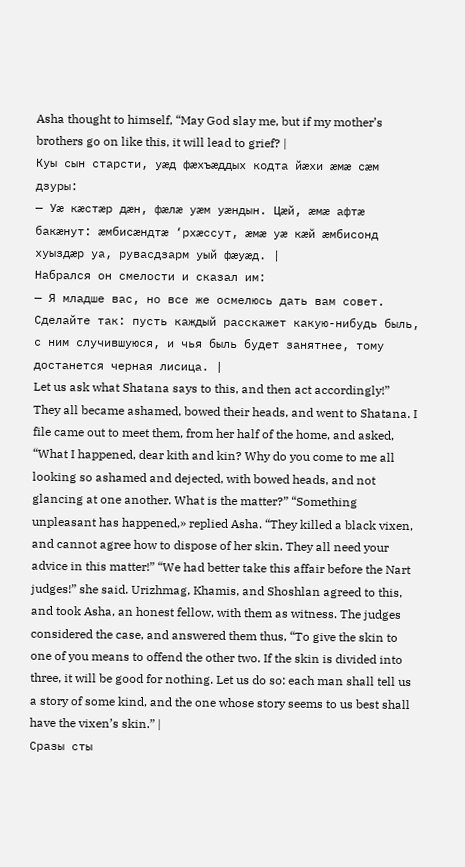Asha thought to himself, “May God slay me, but if my mother’s brothers go on like this, it will lead to grief? |
Куы сын старсти, уӕд фӕхъӕддых кодта йӕхи ӕмӕ сӕм дзуры:
— Уӕ кӕстӕр дӕн, фӕлӕ уӕм уӕндын. Цӕй, ӕмӕ афтӕ бакӕнут: ӕмбисӕндтӕ ‘рхӕссут, ӕмӕ уӕ кӕй ӕмбисонд хуыздӕр уа, рувасдзарм уый фӕуӕд. |
Набрался он смелости и сказал им:
— Я младше вас, но все же осмелюсь дать вам совет. Сделайте так: пусть каждый расскажет какую-нибудь быль, с ним случившуюся, и чья быль будет занятнее, тому достанется черная лисица. |
Let us ask what Shatana says to this, and then act accordingly!”
They all became ashamed, bowed their heads, and went to Shatana. I file came out to meet them, from her half of the home, and asked, “What I happened, dear kith and kin? Why do you come to me all looking so ashamed and dejected, with bowed heads, and not glancing at one another. What is the matter?” “Something unpleasant has happened,» replied Asha. “They killed a black vixen, and cannot agree how to dispose of her skin. They all need your advice in this matter!” “We had better take this affair before the Nart judges!” she said. Urizhmag, Khamis, and Shoshlan agreed to this, and took Asha, an honest fellow, with them as witness. The judges considered the case, and answered them thus, “To give the skin to one of you means to offend the other two. If the skin is divided into three, it will be good for nothing. Let us do so: each man shall tell us a story of some kind, and the one whose story seems to us best shall have the vixen’s skin.” |
Сразы сты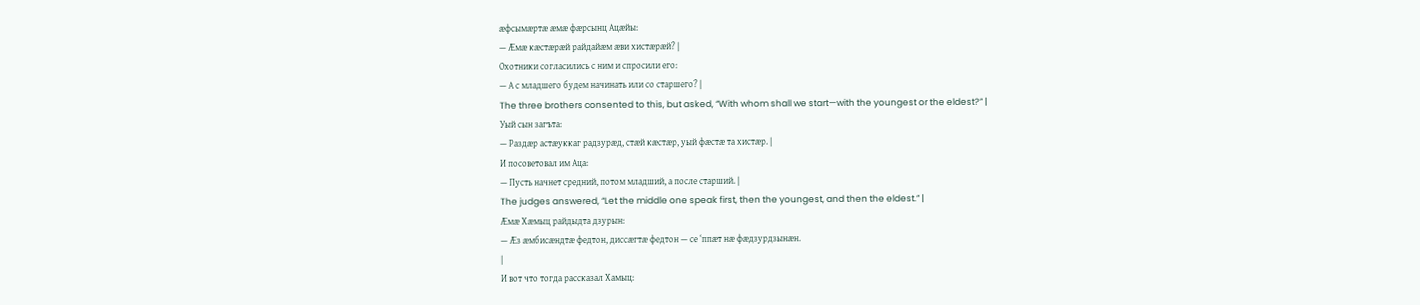ӕфсымӕртӕ ӕмӕ фӕрсынц Ацӕйы:
— Ӕмӕ кӕстӕрӕй райдайӕм ӕви хистӕрӕй? |
Охотники согласились с ним и спросили его:
— А с младшего будем начинать или со старшего? |
The three brothers consented to this, but asked, “With whom shall we start—with the youngest or the eldest?” |
Уый сын загъта:
— Раздӕр астӕуккаг радзурӕд, стӕй кӕстӕр, уый фӕстӕ та хистӕр. |
И посоветовал им Аца:
— Пусть начнет средний, потом младший, а после старший. |
The judges answered, “Let the middle one speak first, then the youngest, and then the eldest.” |
Ӕмӕ Хӕмыц райдыдта дзурын:
— Ӕз ӕмбисӕндтӕ федтон, диссӕгтӕ федтон — се ‘ппӕт нӕ фӕдзурдзынӕн.
|
И вот что тогда рассказал Хамыц: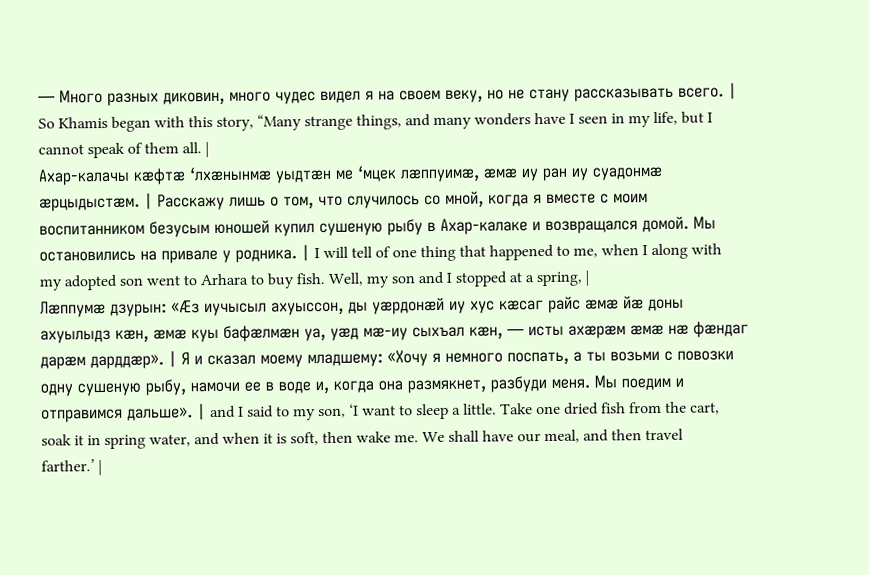— Много разных диковин, много чудес видел я на своем веку, но не стану рассказывать всего. |
So Khamis began with this story, “Many strange things, and many wonders have I seen in my life, but I cannot speak of them all. |
Ахар-калачы кӕфтӕ ‘лхӕнынмӕ уыдтӕн ме ‘мцек лӕппуимӕ, ӕмӕ иу ран иу суадонмӕ ӕрцыдыстӕм. | Расскажу лишь о том, что случилось со мной, когда я вместе с моим воспитанником безусым юношей купил сушеную рыбу в Ахар-калаке и возвращался домой. Мы остановились на привале у родника. | I will tell of one thing that happened to me, when I along with my adopted son went to Arhara to buy fish. Well, my son and I stopped at a spring, |
Лӕппумӕ дзурын: «Ӕз иучысыл ахуыссон, ды уӕрдонӕй иу хус кӕсаг райс ӕмӕ йӕ доны ахуылыдз кӕн, ӕмӕ куы бафӕлмӕн уа, уӕд мӕ-иу сыхъал кӕн, — исты ахӕрӕм ӕмӕ нӕ фӕндаг дарӕм дарддӕр». | Я и сказал моему младшему: «Хочу я немного поспать, а ты возьми с повозки одну сушеную рыбу, намочи ее в воде и, когда она размякнет, разбуди меня. Мы поедим и отправимся дальше». | and I said to my son, ‘I want to sleep a little. Take one dried fish from the cart, soak it in spring water, and when it is soft, then wake me. We shall have our meal, and then travel farther.’ |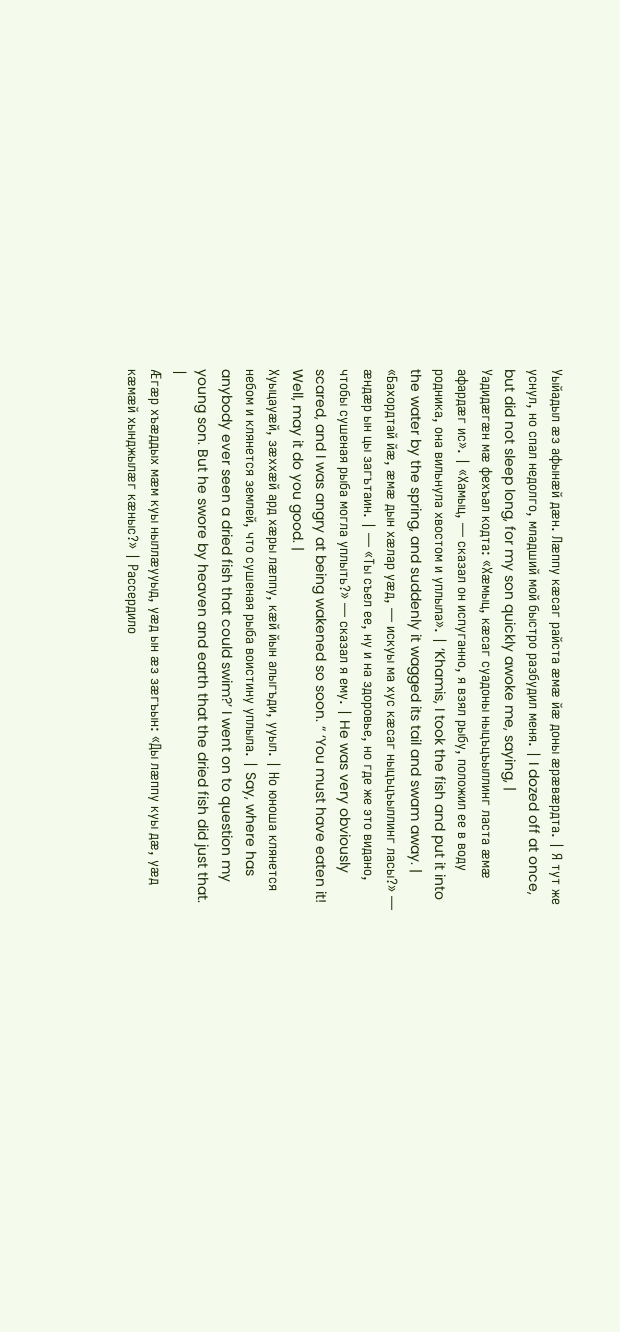Уыйадыл ӕз афынӕй дӕн. Лӕппу кӕсаг райста ӕмӕ йӕ доны ӕрӕвӕрдта. | Я тут же уснул, но спал недолго, младший мой быстро разбудил меня. | I dozed off at once, but did not sleep long, for my son quickly awoke me, saying, |
Уадидӕгӕн мӕ фехъал кодта: «Хӕмыц, кӕсаг суадоны ныцъцъыллинг ласта ӕмӕ афардӕг ис». | «Хамыц, — сказал он испуганно, я взял рыбу, положил ее в воду родника, она вильнула хвостом и уплыла». | ‘Khamis, I took the fish and put it into the water by the spring, and suddenly it wagged its tail and swam away. |
«Бахордтай йӕ, ӕмӕ дын хӕлар уӕд, — искуы ма хус кӕсаг ныцъцъыллинг ласы?» — ӕндӕр ын цы загътаин. | — «Ты съел ее, ну и на здоровье, но где же это видано, чтобы сушеная рыба могла уплыть?» — сказал я ему. | He was very obviously scared, and I was angry at being wakened so soon. “ ‘You must have eaten it! Well, may it do you good. |
Хуыцауӕй, зӕххӕй ард хӕры лӕппу, кӕй йын алыгъди, ууыл. | Но юноша клянется небом и клянется землей, что сушеная рыба воистину уплыла. | Say, where has anybody ever seen a dried fish that could swim?’ I went on to question my young son. But he swore by heaven and earth that the dried fish did just that. |
Ӕгӕр хъӕддых мӕм куы ныллӕууыд, уӕд ын ӕз зӕгъын: «Ды лӕппу куы дӕ, уæд кӕмӕй хынджылӕг кӕныс?» | Рассердило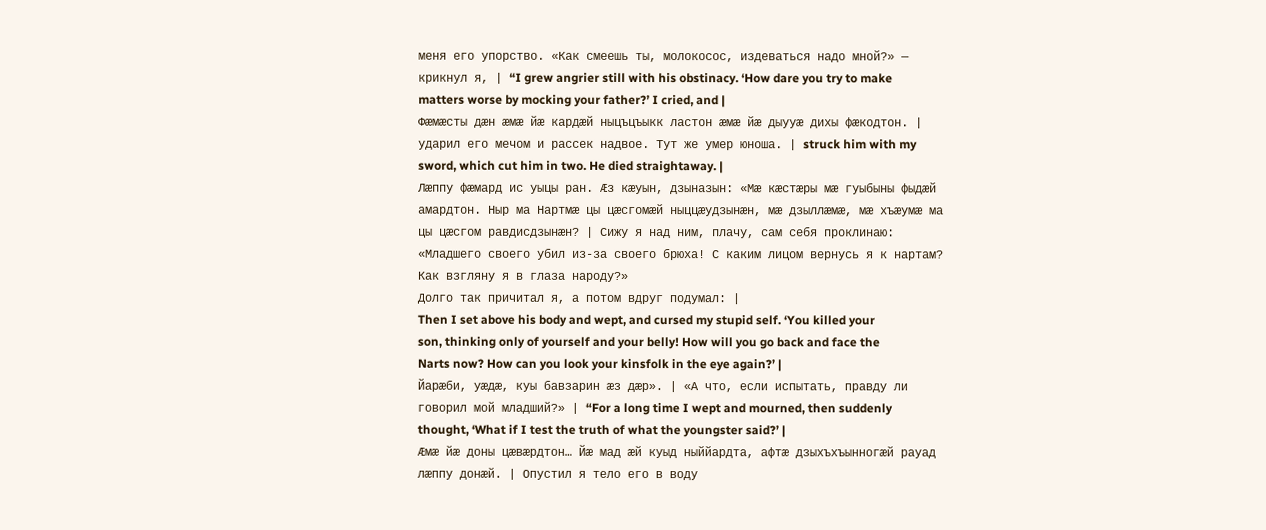меня его упорство. «Как смеешь ты, молокосос, издеваться надо мной?» — крикнул я, | “I grew angrier still with his obstinacy. ‘How dare you try to make matters worse by mocking your father?’ I cried, and |
Фӕмӕсты дӕн ӕмӕ йӕ кардӕй ныцъцъыкк ластон ӕмӕ йӕ дыууӕ дихы фӕкодтон. | ударил его мечом и рассек надвое. Тут же умер юноша. | struck him with my sword, which cut him in two. He died straightaway. |
Лӕппу фӕмард ис уыцы ран. Ӕз кӕуын, дзыназын: «Мӕ кӕстӕры мӕ гуыбыны фыдӕй амардтон. Ныр ма Нартмӕ цы цӕсгомӕй ныццӕудзынӕн, мӕ дзыллӕмӕ, мӕ хъӕумӕ ма цы цӕсгом равдисдзынӕн? | Сижу я над ним, плачу, сам себя проклинаю: «Младшего своего убил из-за своего брюха! С каким лицом вернусь я к нартам? Как взгляну я в глаза народу?»
Долго так причитал я, а потом вдруг подумал: |
Then I set above his body and wept, and cursed my stupid self. ‘You killed your son, thinking only of yourself and your belly! How will you go back and face the Narts now? How can you look your kinsfolk in the eye again?’ |
Йарӕби, уӕдӕ, куы бавзарин ӕз дӕр». | «А что, если испытать, правду ли говорил мой младший?» | “For a long time I wept and mourned, then suddenly thought, ‘What if I test the truth of what the youngster said?’ |
Ӕмӕ йӕ доны цӕвӕрдтон… Йӕ мад ӕй куыд ныййардта, афтӕ дзыхъхъынногӕй рауад лӕппу донӕй. | Опустил я тело его в воду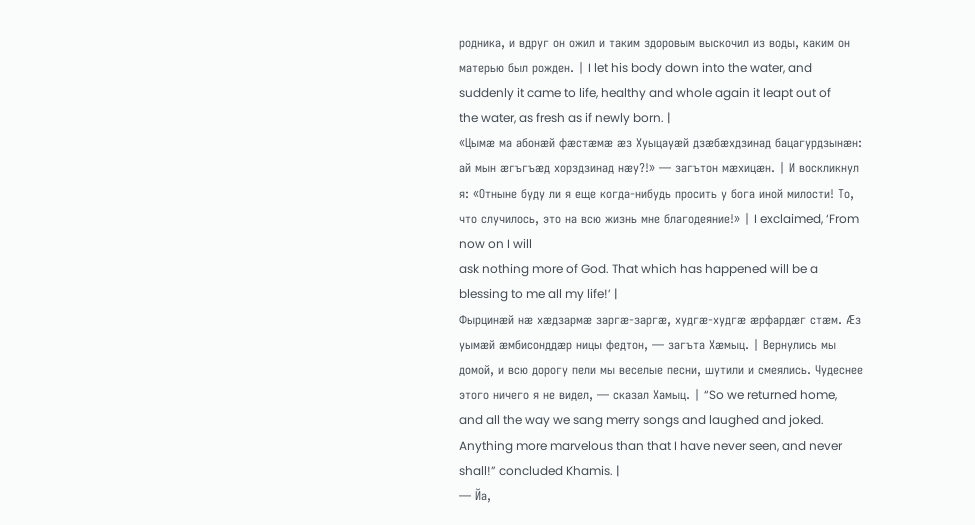родника, и вдруг он ожил и таким здоровым выскочил из воды, каким он матерью был рожден. | I let his body down into the water, and suddenly it came to life, healthy and whole again it leapt out of the water, as fresh as if newly born. |
«Цымӕ ма абонӕй фӕстӕмӕ æз Хуыцауӕй дзӕбӕхдзинад бацагурдзынӕн: ай мын ӕгъгъӕд хорздзинад нӕу?!» — загътон мӕхицӕн. | И воскликнул я: «Отныне буду ли я еще когда-нибудь просить у бога иной милости! То, что случилось, это на всю жизнь мне благодеяние!» | I exclaimed, ‘From now on I will
ask nothing more of God. That which has happened will be a blessing to me all my life!’ |
Фырцинӕй нӕ хæдзармæ заргӕ-заргӕ, худгӕ-худгӕ ӕрфардӕг стӕм. Ӕз уымӕй ӕмбисонддӕр ницы федтон, — загъта Хӕмыц. | Вернулись мы домой, и всю дорогу пели мы веселые песни, шутили и смеялись. Чудеснее этого ничего я не видел, — сказал Хамыц. | “So we returned home, and all the way we sang merry songs and laughed and joked. Anything more marvelous than that I have never seen, and never shall!” concluded Khamis. |
— Йа,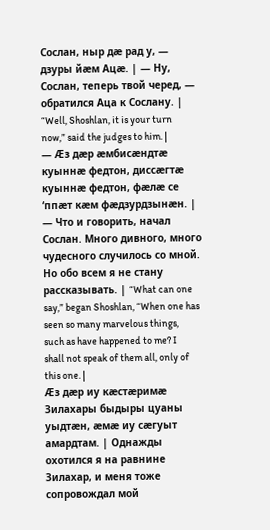Сослан, ныр дӕ рад у, — дзуры йӕм Ацӕ. | — Ну, Сослан, теперь твой черед, — обратился Аца к Сослану. | “Well, Shoshlan, it is your turn now,” said the judges to him. |
— Ӕз дӕр ӕмбисӕндтӕ куыннӕ федтон, диссӕгтӕ куыннӕ федтон, фӕлӕ се ‘ппӕт кӕм фӕдзурдзынӕн. | — Что и говорить, начал Сослан. Много дивного, много чудесного случилось со мной. Но обо всем я не стану рассказывать. | “What can one say,” began Shoshlan, “When one has seen so many marvelous things, such as have happened to me? I shall not speak of them all, only of this one. |
Ӕз дӕр иу кӕстӕримӕ Зилахары быдыры цуаны уыдтӕн, ӕмӕ иу сӕгуыт амардтам. | Однажды охотился я на равнине Зилахар, и меня тоже сопровождал мой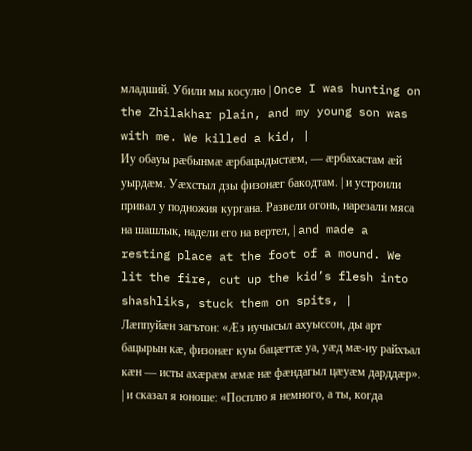младший. Убили мы косулю | Once I was hunting on the Zhilakhar plain, and my young son was with me. We killed a kid, |
Иу обауы рӕбынмӕ ӕрбацыдыстӕм, — ӕрбахастам ӕй уырдӕм. Уӕхстыл дзы физонӕг бакодтам. | и устроили привал у подножия кургана. Развели огонь, нарезали мяса на шашлык, надели его на вертел, | and made a resting place at the foot of a mound. We lit the fire, cut up the kid’s flesh into shashliks, stuck them on spits, |
Лӕппуйӕн загътон: «Ӕз иучысыл ахуыссон, ды арт бацырын кӕ, физонӕг куы бацӕттӕ уа, уӕд мӕ-иу райхъал кӕн — исты ахӕрӕм ӕмӕ нӕ фӕндагыл цӕуӕм дарддӕр». | и сказал я юноше: «Посплю я немного, а ты, когда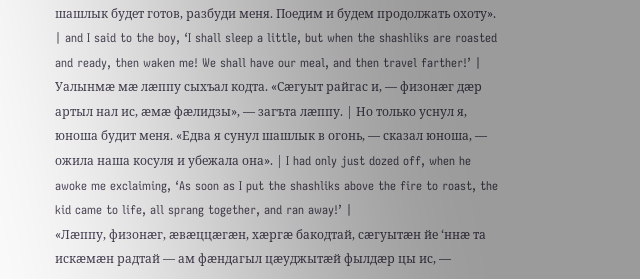шашлык будет готов, разбуди меня. Поедим и будем продолжать охоту». | and I said to the boy, ‘I shall sleep a little, but when the shashliks are roasted and ready, then waken me! We shall have our meal, and then travel farther!’ |
Уалынмӕ мӕ лӕппу сыхъал кодта. «Сӕгуыт райгас и, — физонӕг дӕр артыл нал ис, ӕмӕ фӕлидзы», — загъта лӕппу. | Но только уснул я, юноша будит меня. «Едва я сунул шашлык в огонь, — сказал юноша, — ожила наша косуля и убежала она». | I had only just dozed off, when he awoke me exclaiming, ‘As soon as I put the shashliks above the fire to roast, the kid came to life, all sprang together, and ran away!’ |
«Лӕппу, физонӕг, ӕвӕццӕгӕн, хӕргӕ бакодтай, сӕгуытӕн йе ‘ннӕ та искӕмӕн радтай — ам фӕндагыл цӕуджытӕй фылдӕр цы ис, —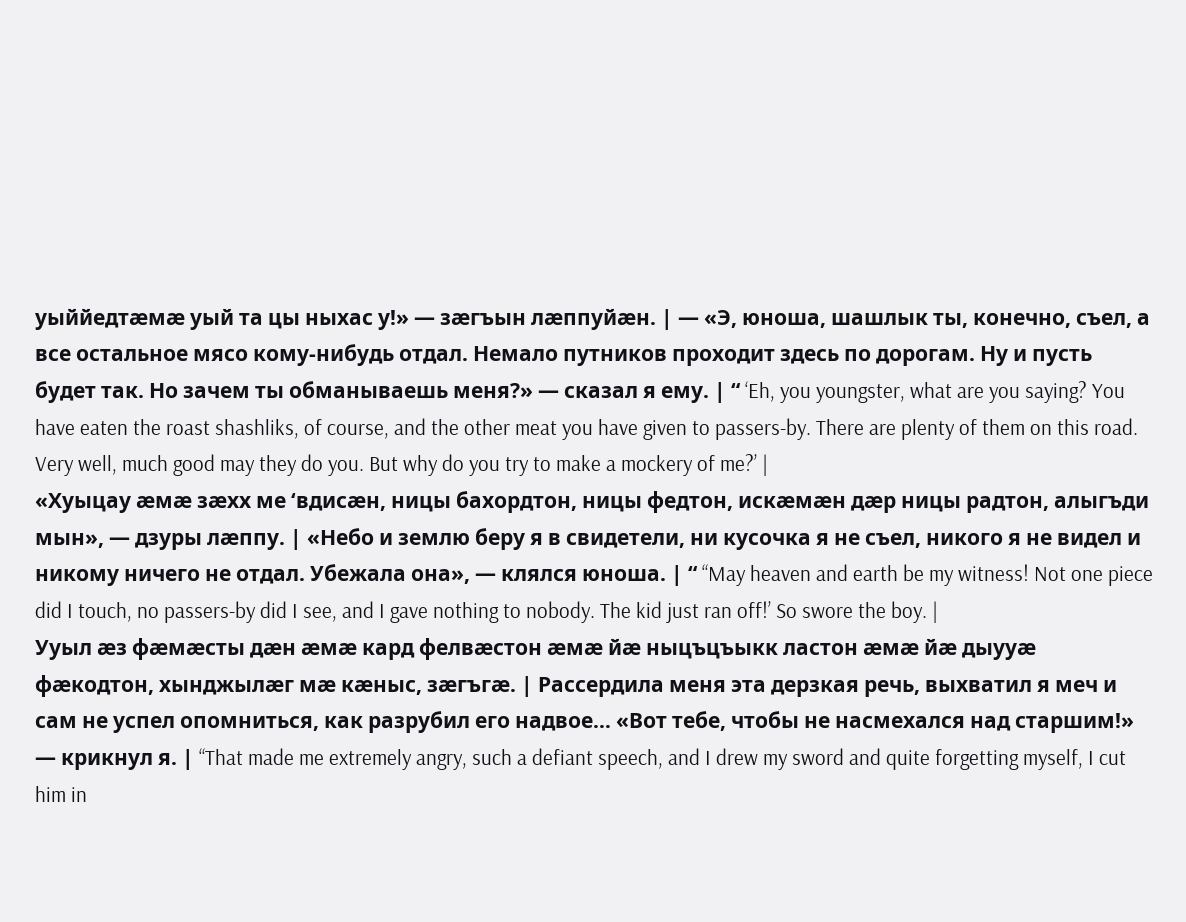уыййедтӕмӕ уый та цы ныхас у!» — зӕгъын лӕппуйӕн. | — «Э, юноша, шашлык ты, конечно, съел, а все остальное мясо кому-нибудь отдал. Немало путников проходит здесь по дорогам. Ну и пусть будет так. Но зачем ты обманываешь меня?» — сказал я ему. | “ ‘Eh, you youngster, what are you saying? You have eaten the roast shashliks, of course, and the other meat you have given to passers-by. There are plenty of them on this road. Very well, much good may they do you. But why do you try to make a mockery of me?’ |
«Хуыцау ӕмӕ зӕхх ме ‘вдисӕн, ницы бахордтон, ницы федтон, искӕмӕн дӕр ницы радтон, алыгъди мын», — дзуры лӕппу. | «Небо и землю беру я в свидетели, ни кусочка я не съел, никого я не видел и никому ничего не отдал. Убежала она», — клялся юноша. | “ “May heaven and earth be my witness! Not one piece did I touch, no passers-by did I see, and I gave nothing to nobody. The kid just ran off!’ So swore the boy. |
Ууыл ӕз фӕмӕсты дӕн ӕмӕ кард фелвӕстон ӕмӕ йӕ ныцъцъыкк ластон ӕмӕ йӕ дыууӕ фӕкодтон, хынджылӕг мӕ кӕныс, зӕгъгӕ. | Рассердила меня эта дерзкая речь, выхватил я меч и сам не успел опомниться, как разрубил его надвое… «Вот тебе, чтобы не насмехался над старшим!» — крикнул я. | “That made me extremely angry, such a defiant speech, and I drew my sword and quite forgetting myself, I cut him in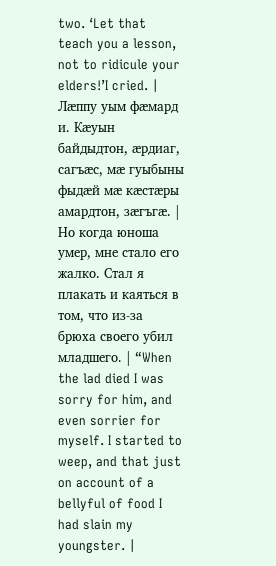two. ‘Let that teach you a lesson, not to ridicule your elders!’I cried. |
Лӕппу уым фӕмард и. Кӕуын байдыдтон, ӕрдиаг, сагъӕс, мӕ гуыбыны фыдӕй мӕ кӕстӕры амардтон, зӕгъгӕ. | Но когда юноша умер, мне стало его жалко. Стал я плакать и каяться в том, что из-за брюха своего убил младшего. | “When the lad died I was sorry for him, and even sorrier for myself. I started to weep, and that just on account of a bellyful of food I had slain my youngster. |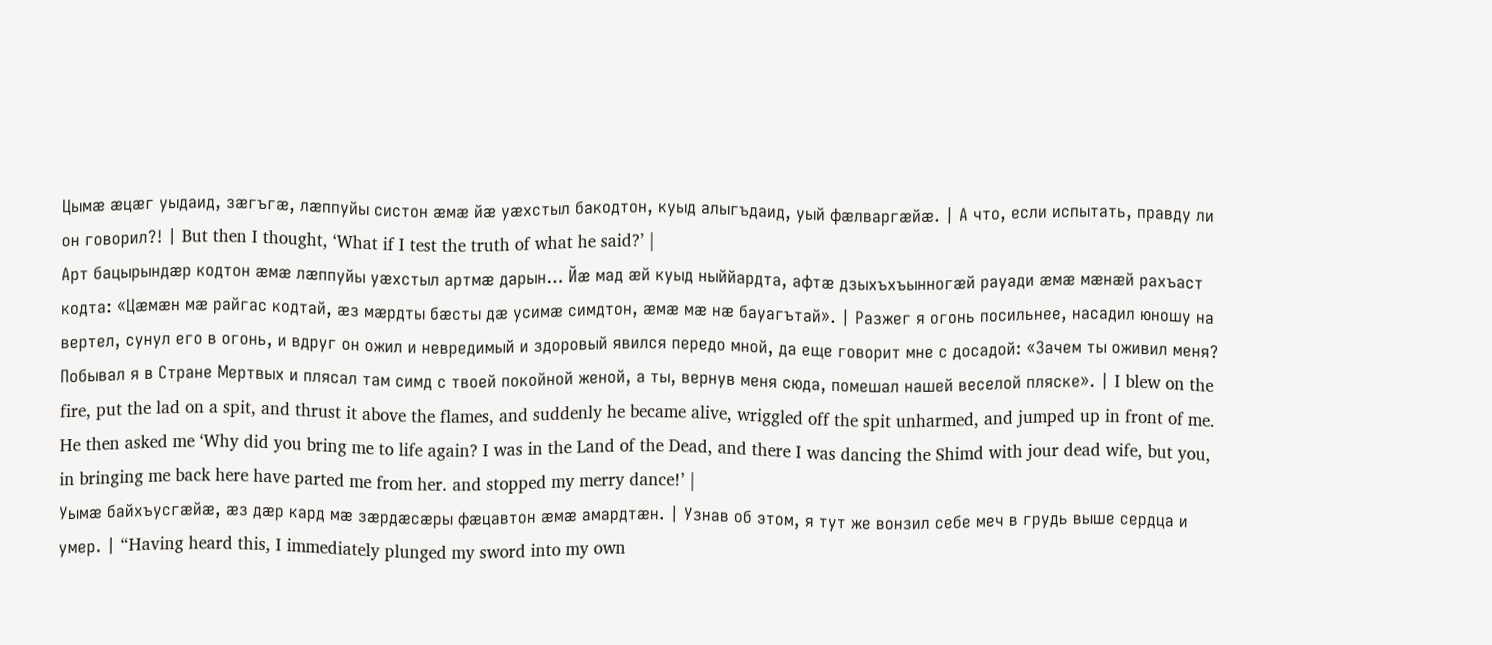Цымӕ ӕцӕг уыдаид, зӕгъгӕ, лӕппуйы систон ӕмӕ йӕ уӕхстыл бакодтон, куыд алыгъдаид, уый фӕлваргӕйӕ. | А что, если испытать, правду ли он говорил?! | But then I thought, ‘What if I test the truth of what he said?’ |
Арт бацырындӕр кодтон ӕмӕ лӕппуйы уӕхстыл артмӕ дарын… Йӕ мад ӕй куыд ныййардта, афтӕ дзыхъхъынногӕй рауади ӕмӕ мӕнӕй рахъаст кодта: «Цӕмӕн мӕ райгас кодтай, ӕз мӕрдты бӕсты дӕ усимӕ симдтон, ӕмӕ мӕ нӕ бауагътай». | Разжег я огонь посильнее, насадил юношу на вертел, сунул его в огонь, и вдруг он ожил и невредимый и здоровый явился передо мной, да еще говорит мне с досадой: «Зачем ты оживил меня? Побывал я в Стране Мертвых и плясал там симд с твоей покойной женой, а ты, вернув меня сюда, помешал нашей веселой пляске». | I blew on the fire, put the lad on a spit, and thrust it above the flames, and suddenly he became alive, wriggled off the spit unharmed, and jumped up in front of me. He then asked me ‘Why did you bring me to life again? I was in the Land of the Dead, and there I was dancing the Shimd with jour dead wife, but you, in bringing me back here have parted me from her. and stopped my merry dance!’ |
Уымӕ байхъусгӕйӕ, ӕз дӕр кард мӕ зӕрдӕсӕры фӕцавтон ӕмӕ амардтӕн. | Узнав об этом, я тут же вонзил себе меч в грудь выше сердца и умер. | “Having heard this, I immediately plunged my sword into my own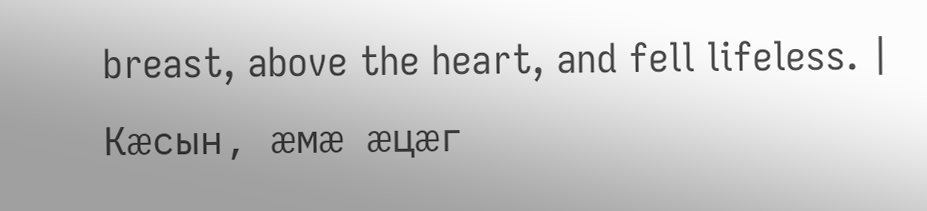breast, above the heart, and fell lifeless. |
Кӕсын, ӕмӕ ӕцӕг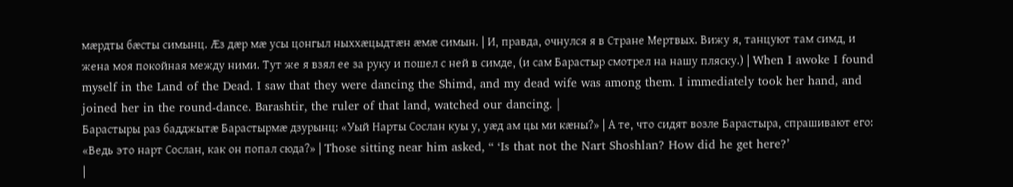мӕрдты бӕсты симынц. Ӕз дӕр мӕ усы цонгыл ныххӕцыдтӕн ӕмӕ симын. | И, правда, очнулся я в Стране Мертвых. Вижу я, танцуют там симд, и жена моя покойная между ними. Тут же я взял ее за руку и пошел с ней в симде, (и сам Барастыр смотрел на нашу пляску.) | When I awoke I found myself in the Land of the Dead. I saw that they were dancing the Shimd, and my dead wife was among them. I immediately took her hand, and joined her in the round-dance. Barashtir, the ruler of that land, watched our dancing. |
Барастыры раз бадджытӕ Барастырмӕ дзурынц: «Уый Нарты Сослан куы у, уӕд ам цы ми кӕны?» | А те, что сидят возле Барастыра, спрашивают его: «Ведь это нарт Сослан, как он попал сюда?» | Those sitting near him asked, “ ‘Is that not the Nart Shoshlan? How did he get here?’
|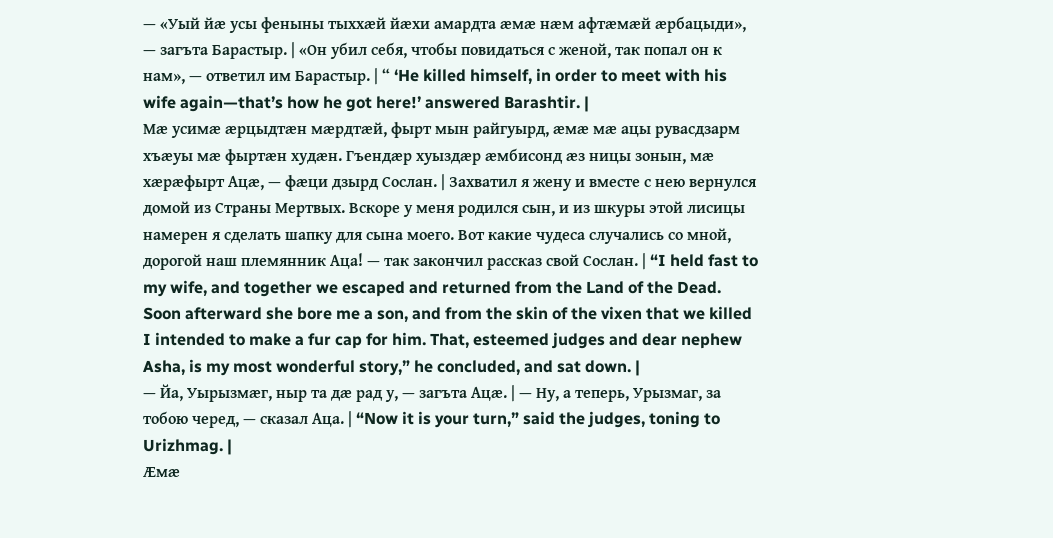— «Уый йӕ усы феныны тыххӕй йӕхи амардта ӕмӕ нӕм афтӕмӕй ӕрбацыди», — загъта Барастыр. | «Он убил себя, чтобы повидаться с женой, так попал он к нам», — ответил им Барастыр. | “ ‘He killed himself, in order to meet with his wife again—that’s how he got here!’ answered Barashtir. |
Мӕ усимӕ ӕрцыдтӕн мӕрдтӕй, фырт мын райгуырд, ӕмӕ мӕ ацы рувасдзарм хъӕуы мӕ фыртӕн худӕн. Гъендӕр хуыздӕр ӕмбисонд ӕз ницы зонын, мӕ хӕрӕфырт Ацӕ, — фӕци дзырд Сослан. | Захватил я жену и вместе с нею вернулся домой из Страны Мертвых. Вскоре у меня родился сын, и из шкуры этой лисицы намерен я сделать шапку для сына моего. Вот какие чудеса случались со мной, дорогой наш племянник Аца! — так закончил рассказ свой Сослан. | “I held fast to my wife, and together we escaped and returned from the Land of the Dead. Soon afterward she bore me a son, and from the skin of the vixen that we killed I intended to make a fur cap for him. That, esteemed judges and dear nephew Asha, is my most wonderful story,” he concluded, and sat down. |
— Йа, Уырызмӕг, ныр та дӕ рад у, — загъта Ацӕ. | — Ну, а теперь, Урызмаг, за тобою черед, — сказал Аца. | “Now it is your turn,” said the judges, toning to Urizhmag. |
Ӕмӕ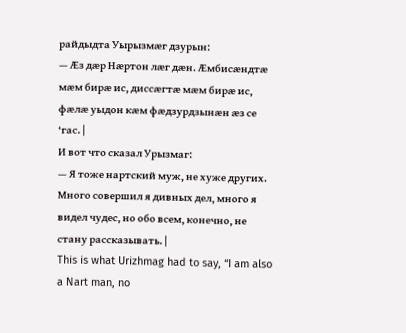райдыдта Уырызмӕг дзурын:
— Ӕз дӕр Нӕртон лӕг дӕн. Ӕмбисӕндтӕ мӕм бирӕ ис, диссӕгтӕ мӕм бирӕ ис, фӕлӕ уыдон кӕм фӕдзурдзынӕн ӕз се ‘гас. |
И вот что сказал Урызмаг:
— Я тоже нартский муж, не хуже других. Много совершил я дивных дел, много я видел чудес, но обо всем, конечно, не стану рассказывать. |
This is what Urizhmag had to say, “I am also a Nart man, no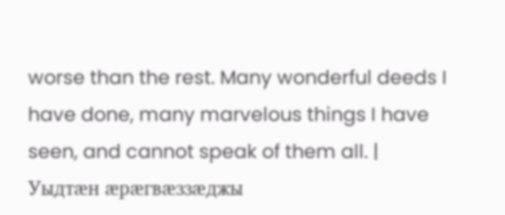worse than the rest. Many wonderful deeds I have done, many marvelous things I have seen, and cannot speak of them all. |
Уыдтӕн ӕрӕгвӕззӕджы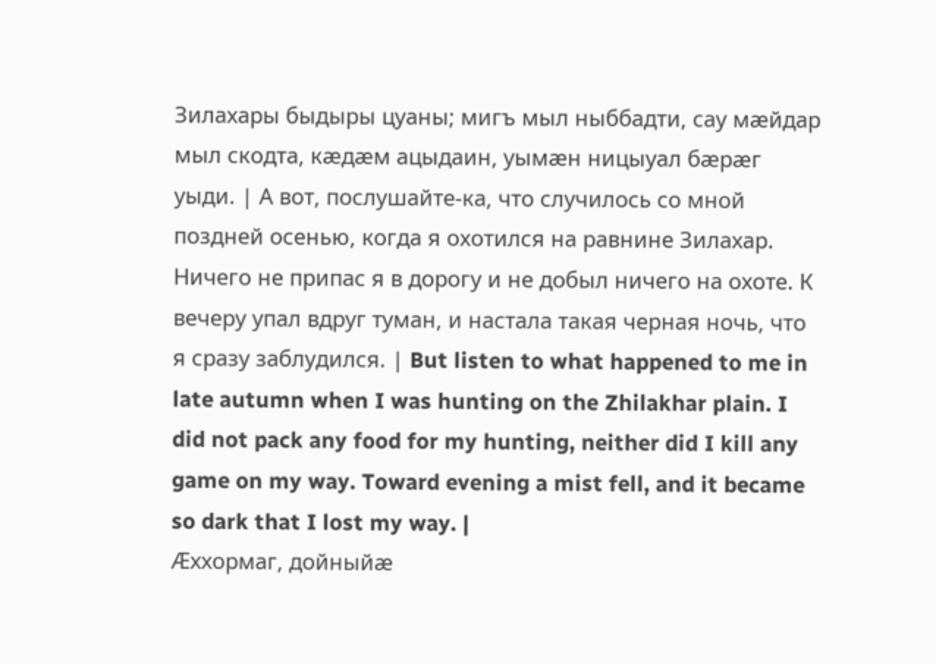Зилахары быдыры цуаны; мигъ мыл ныббадти, сау мӕйдар мыл скодта, кӕдӕм ацыдаин, уымӕн ницыуал бӕрӕг уыди. | А вот, послушайте-ка, что случилось со мной поздней осенью, когда я охотился на равнине Зилахар. Ничего не припас я в дорогу и не добыл ничего на охоте. К вечеру упал вдруг туман, и настала такая черная ночь, что я сразу заблудился. | But listen to what happened to me in late autumn when I was hunting on the Zhilakhar plain. I did not pack any food for my hunting, neither did I kill any game on my way. Toward evening a mist fell, and it became so dark that I lost my way. |
Ӕххормаг, дойныйӕ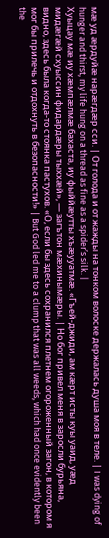мӕ уд ӕрдуйӕ нарӕгдӕр сси. | От голода и от жажды на тонком волоске держалась душа моя в теле. | I was dying of hunger and thirst, my life hung on a thread as fine as a spider’s silk. |
Хуыцау мӕ иу хӕмпӕлмӕ бахаста, иу фыййӕутты хъӕууатмӕ. «Гъей-джиди, ам кӕрт исты куы уаид, уӕд мидӕгӕй схуыссин фидардӕры тыххӕй», — загътон мӕхинымӕры. | Но бог привел меня в заросли бурьяна, видно, здесь была когда-то стоянка пастухов. «О, если бы здесь сохранился плетнем огороженный загон, в котором я мог бы прилечь и отдохнуть в безопасности!» | But God led me to a clump that was all weeds, which had once evidently been the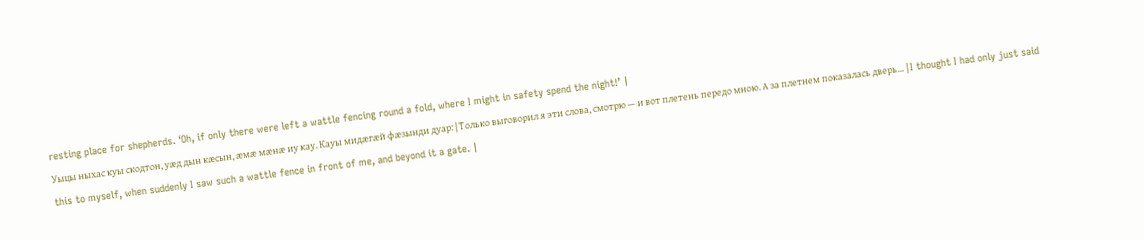resting place for shepherds. ‘Oh, if only there were left a wattle fencing round a fold, where I might in safety spend the night!’ |
Уыцы ныхас куы скодтон, уӕд дын кӕсын, ӕмӕ мӕнӕ иу кау. Кауы мидӕгӕй фӕзынди дуар: | Только выговорил я эти слова, смотрю — и вот плетень передо мною. А за плетнем показалась дверь… | I thought I had only just said this to myself, when suddenly I saw such a wattle fence in front of me, and beyond it a gate. |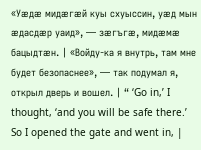«Уӕдӕ мидӕгӕй куы схуыссин, уӕд мын ӕдасдӕр уаид», — зæгъгæ, мидӕмӕ бацыдтӕн. | «Войду-ка я внутрь, там мне будет безопаснее», — так подумал я, открыл дверь и вошел. | “ ‘Go in,’ I thought, ‘and you will be safe there.’ So I opened the gate and went in, |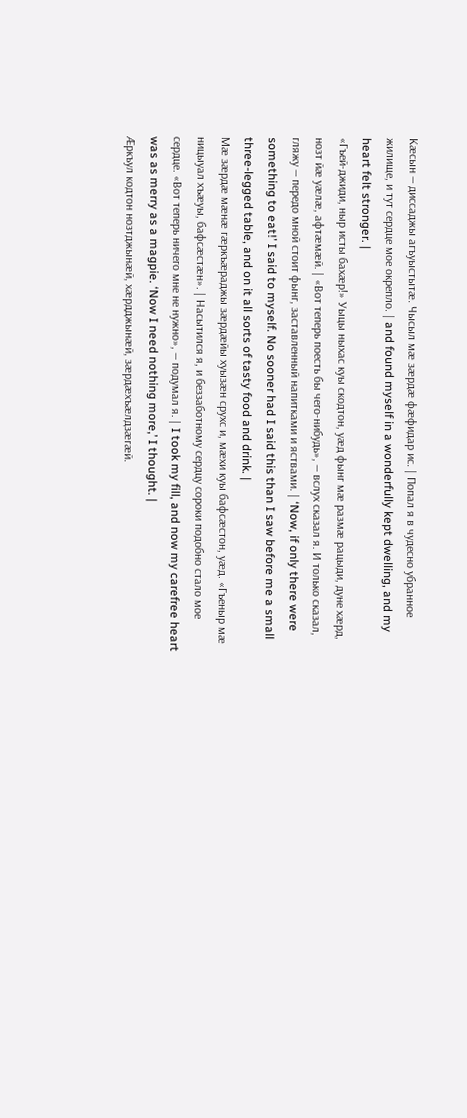Кӕсын — диссаджы агъуыстытӕ. Чысыл мӕ зӕрдӕ фӕфидар ис. | Попал я в чудесно убранное жилище, и тут сердце мое окрепло. | and found myself in a wonderfully kept dwelling, and my heart felt stronger. |
«Гъей-джиди, ныр исты бахӕр!» Уыцы ныхас куы скодтон, уӕд фынг мӕ размӕ рацыди, дуне хӕрд, нозт йӕ уӕлӕ, афтӕмӕй. | «Вот теперь поесть бы чего-нибудь», — вслух сказал я. И только сказал, гляжу — передо мной стоит фынг, заставленный напитками и яствами. | ‘Now, if only there were something to eat!’ I said to myself. No sooner had I said this than I saw before me a small three-legged table, and on it all sorts of tasty food and drink. |
Мӕ зӕрдӕ мӕнӕ гӕркъӕраджы зӕрдӕйы хуызӕн срухс и, мӕхи куы бафсӕстон, уӕд. «Гъеныр мӕ ницыуал хъӕуы, бафсӕстӕн». | Насытился я, и беззаботному сердцу сороки подобно стало мое сердце. «Вот теперь ничего мне не нужно», — подумал я. | I took my fill, and now my carefree heart was as merry as a magpie. ‘Now I need nothing more,’ I thought. |
Ӕркъул кодтон нозтджынӕй, хӕрдджынӕй, зӕрдӕхъӕлдзӕгӕй.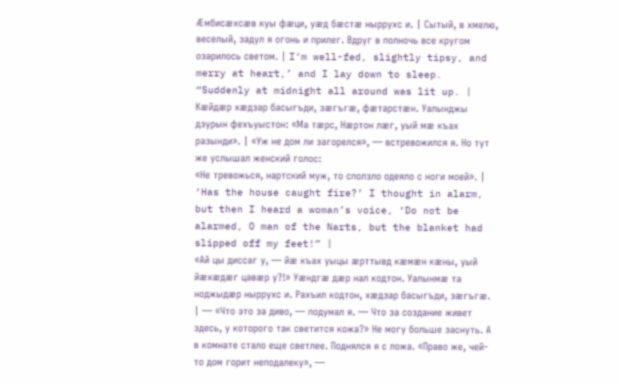Ӕмбисӕхсӕв куы фӕци, уӕд бӕстӕ ныррухс и. | Сытый, в хмелю, веселый, задул я огонь и прилег. Вдруг в полночь все кругом озарилось светом. | I‘m well-fed, slightly tipsy, and merry at heart,’ and I lay down to sleep.
“Suddenly at midnight all around was lit up. |
Кӕйдӕр хӕдзар басыгъди, зӕгъгӕ, фӕтарстӕн. Уалынджы дзурын фехъуыстон: «Ма тӕрс, Нӕртон лӕг, уый мӕ къах разынди». | «Уж не дом ли загорелся», — встревожился я. Но тут же услышал женский голос:
«Не тревожься, нартский муж, то сползло одеяло с ноги моей». |
‘Has the house caught fire?’ I thought in alarm, but then I heard a woman’s voice, ‘Do not be alarmed, O man of the Narts, but the blanket had slipped off my feet!” |
«Ай цы диссаг у, — йӕ къах уыцы ӕрттывд кӕмӕн кӕны, уый йӕхӕдӕг цавӕр у?!» Уӕндгӕ дӕр нал кодтон. Уалынмӕ та ноджыдӕр ныррухс и. Рахъил кодтон, хӕдзар басыгъди, зӕгъгӕ. | — «Что это за диво, — подумал я. — Что за создание живет здесь, у которого так светится кожа?» Не могу больше заснуть. А в комнате стало еще светлее. Поднялся я с ложа. «Право же, чей-то дом горит неподалеку», —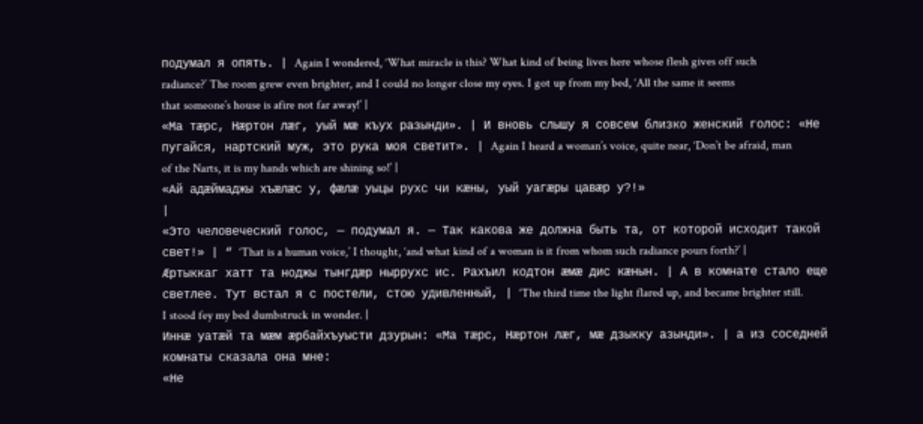подумал я опять. | Again I wondered, ‘What miracle is this? What kind of being lives here whose flesh gives off such radiance?’ The room grew even brighter, and I could no longer close my eyes. I got up from my bed, ‘All the same it seems that someone’s house is afire not far away!’ |
«Ма тӕрс, Нӕртон лӕг, уый мӕ къух разынди». | И вновь слышу я совсем близко женский голос: «Не пугайся, нартский муж, это рука моя светит». | Again I heard a woman’s voice, quite near, ‘Don’t be afraid, man of the Narts, it is my hands which are shining so!’ |
«Ай адӕймаджы хъӕлӕс у, фӕлӕ уыцы рухс чи кӕны, уый уагӕры цавӕр у?!»
|
«Это человеческий голос, — подумал я. — Так какова же должна быть та, от которой исходит такой свет!» | “ ‘That is a human voice,’ I thought, ‘and what kind of a woman is it from whom such radiance pours forth?’ |
Ӕртыккаг хатт та ноджы тынгдӕр ныррухс ис. Рахъил кодтон ӕмӕ дис кӕнын. | А в комнате стало еще светлее. Тут встал я с постели, стою удивленный, | ‘The third time the light flared up, and became brighter still. I stood fey my bed dumbstruck in wonder. |
Иннӕ уатӕй та мӕм ӕрбайхъуысти дзурын: «Ма тӕрс, Нӕртон лӕг, мӕ дзыкку азынди». | а из соседней комнаты сказала она мне:
«Не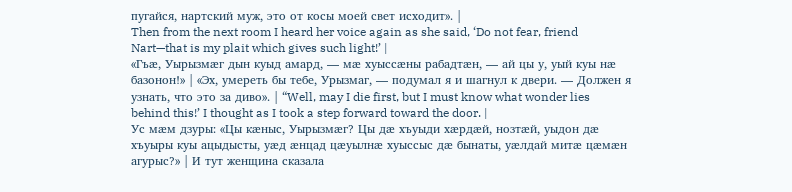пугайся, нартский муж, это от косы моей свет исходит». |
Then from the next room I heard her voice again as she said, ‘Do not fear, friend Nart—that is my plait which gives such light!’ |
«Гъӕ, Уырызмӕг дын куыд амард, — мӕ хуыссӕны рабадтӕн, — ай цы у, уый куы нӕ базонон!» | «Эх, умереть бы тебе, Урызмаг, — подумал я и шагнул к двери. — Должен я узнать, что это за диво». | “Well, may I die first, but I must know what wonder lies behind this!’ I thought as I took a step forward toward the door. |
Ус мӕм дзуры: «Цы кӕныс, Уырызмӕг? Цы дӕ хъуыди хӕрдӕй, нозтӕй, уыдон дӕ хъуыры куы ацыдысты, уӕд ӕнцад цӕуылнӕ хуыссыс дӕ бынаты, уӕлдай митӕ цӕмӕн агурыс?» | И тут женщина сказала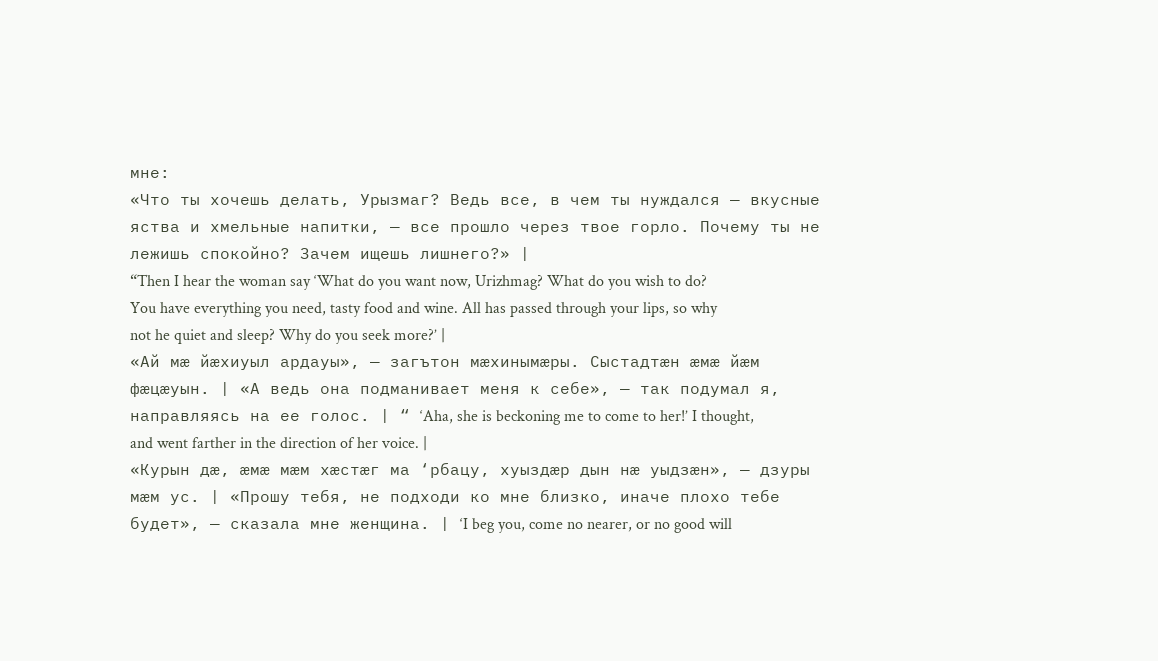мне:
«Что ты хочешь делать, Урызмаг? Ведь все, в чем ты нуждался — вкусные яства и хмельные напитки, — все прошло через твое горло. Почему ты не лежишь спокойно? Зачем ищешь лишнего?» |
“Then I hear the woman say ‘What do you want now, Urizhmag? What do you wish to do? You have everything you need, tasty food and wine. All has passed through your lips, so why not he quiet and sleep? Why do you seek more?’ |
«Ай мӕ йӕхиуыл ардауы», — загътон мӕхинымӕры. Сыстадтӕн ӕмӕ йӕм фӕцӕуын. | «А ведь она подманивает меня к себе», — так подумал я, направляясь на ее голос. | “ ‘Aha, she is beckoning me to come to her!’ I thought, and went farther in the direction of her voice. |
«Курын дӕ, ӕмӕ мӕм хӕстӕг ма ‘рбацу, хуыздӕр дын нӕ уыдзӕн», — дзуры мӕм ус. | «Прошу тебя, не подходи ко мне близко, иначе плохо тебе будет», — сказала мне женщина. | ‘I beg you, come no nearer, or no good will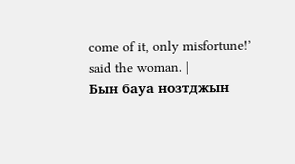come of it, only misfortune!’ said the woman. |
Бын бауа нозтджын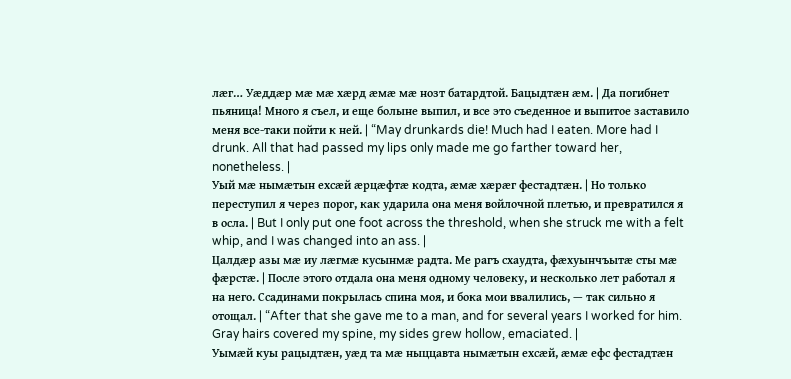лӕг… Уӕддӕр мӕ мӕ хӕрд ӕмӕ мӕ нозт батардтой. Бацыдтӕн ӕм. | Да погибнет пьяница! Много я съел, и еще болыне выпил, и все это съеденное и выпитое заставило меня все-таки пойти к ней. | “May drunkards die! Much had I eaten. More had I drunk. All that had passed my lips only made me go farther toward her, nonetheless. |
Уый мӕ нымӕтын ехсӕй ӕрцӕфтӕ кодта, ӕмӕ хӕрӕг фестадтӕн. | Но только переступил я через порог, как ударила она меня войлочной плетью, и превратился я в осла. | But I only put one foot across the threshold, when she struck me with a felt whip, and I was changed into an ass. |
Цалдӕр азы мӕ иу лӕгмӕ кусынмӕ радта. Ме рагъ схаудта, фӕхуынчъытӕ сты мӕ фӕрстӕ. | После этого отдала она меня одному человеку, и несколько лет работал я на него. Ссадинами покрылась спина моя, и бока мои ввалились, — так сильно я отощал. | “After that she gave me to a man, and for several years I worked for him. Gray hairs covered my spine, my sides grew hollow, emaciated. |
Уымӕй куы рацыдтӕн, уӕд та мӕ ныццавта нымӕтын ехсӕй, ӕмӕ ефс фестадтӕн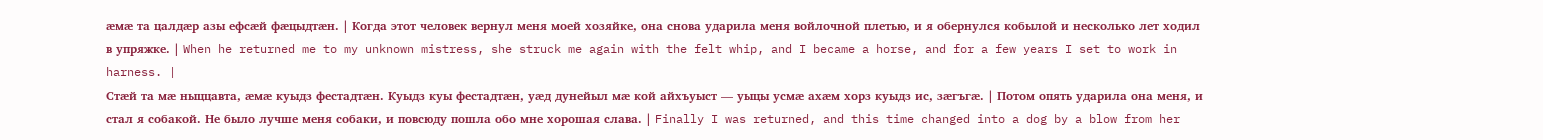ӕмӕ та цалдӕр азы ефсӕй фӕцыдтӕн. | Когда этот человек вернул меня моей хозяйке, она снова ударила меня войлочной плетью, и я обернулся кобылой и несколько лет ходил в упряжке. | When he returned me to my unknown mistress, she struck me again with the felt whip, and I became a horse, and for a few years I set to work in harness. |
Стӕй та мӕ ныццавта, ӕмӕ куыдз фестадтӕн. Куыдз куы фестадтӕн, уӕд дунейыл мӕ кой айхъуыст — уыцы усмӕ ахӕм хорз куыдз ис, зӕгъгӕ. | Потом опять ударила она меня, и стал я собакой. Не было лучше меня собаки, и повсюду пошла обо мне хорошая слава. | Finally I was returned, and this time changed into a dog by a blow from her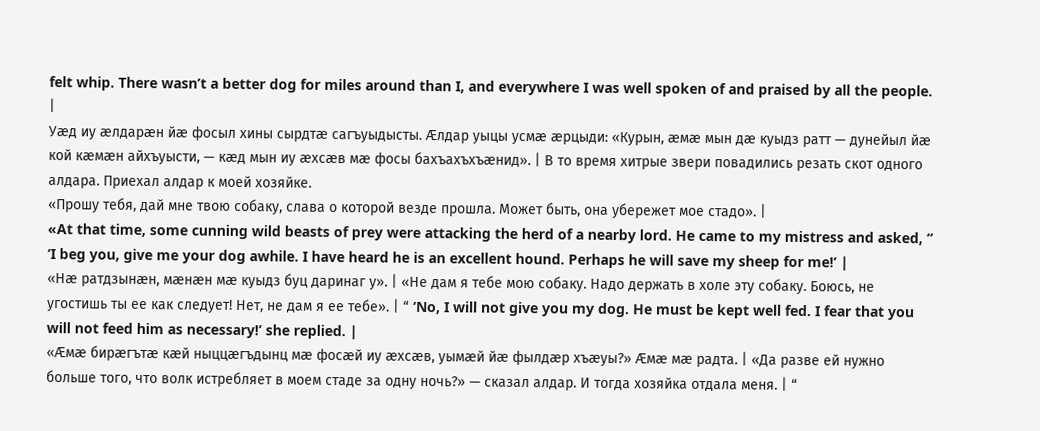felt whip. There wasn’t a better dog for miles around than I, and everywhere I was well spoken of and praised by all the people. |
Уӕд иу ӕлдарӕн йӕ фосыл хины сырдтӕ сагъуыдысты. Ӕлдар уыцы усмӕ ӕрцыди: «Курын, ӕмӕ мын дӕ куыдз ратт — дунейыл йӕ кой кӕмӕн айхъуысти, — кӕд мын иу ӕхсӕв мӕ фосы бахъахъхъӕнид». | В то время хитрые звери повадились резать скот одного алдара. Приехал алдар к моей хозяйке.
«Прошу тебя, дай мне твою собаку, слава о которой везде прошла. Может быть, она убережет мое стадо». |
«At that time, some cunning wild beasts of prey were attacking the herd of a nearby lord. He came to my mistress and asked, “ ‘I beg you, give me your dog awhile. I have heard he is an excellent hound. Perhaps he will save my sheep for me!’ |
«Нӕ ратдзынӕн, мӕнӕн мӕ куыдз буц даринаг у». | «Не дам я тебе мою собаку. Надо держать в холе эту собаку. Боюсь, не угостишь ты ее как следует! Нет, не дам я ее тебе». | “ ‘No, I will not give you my dog. He must be kept well fed. I fear that you will not feed him as necessary!’ she replied. |
«Ӕмӕ бирӕгътӕ кӕй ныццӕгъдынц мӕ фосӕй иу ӕхсӕв, уымӕй йӕ фылдӕр хъӕуы?» Ӕмӕ мӕ радта. | «Да разве ей нужно больше того, что волк истребляет в моем стаде за одну ночь?» — сказал алдар. И тогда хозяйка отдала меня. | “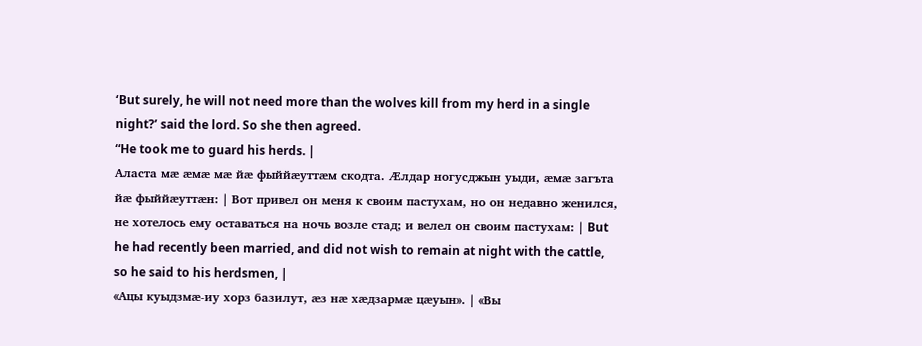‘But surely, he will not need more than the wolves kill from my herd in a single night?’ said the lord. So she then agreed.
“He took me to guard his herds. |
Аласта мӕ ӕмӕ мӕ йӕ фыййӕуттӕм скодта. Ӕлдар ногусджын уыди, ӕмӕ загъта йӕ фыййӕуттӕн: | Вот привел он меня к своим пастухам, но он недавно женился, не хотелось ему оставаться на ночь возле стад; и велел он своим пастухам: | But he had recently been married, and did not wish to remain at night with the cattle, so he said to his herdsmen, |
«Ацы куыдзмӕ-иу хорз базилут, ӕз нӕ хӕдзармӕ цӕуын». | «Вы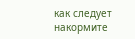как следует накормите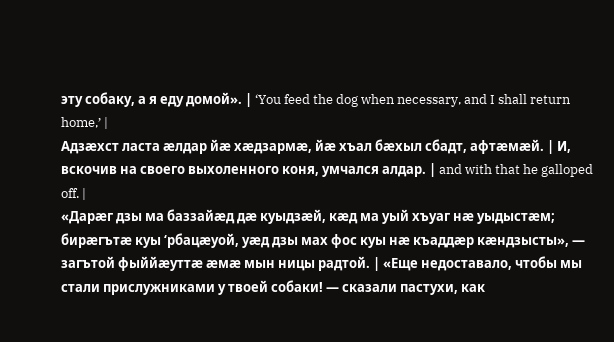эту собаку, а я еду домой». | ‘You feed the dog when necessary, and I shall return home,’ |
Адзӕхст ласта ӕлдар йӕ хӕдзармӕ, йӕ хъал бӕхыл сбадт, афтӕмӕй. | И, вскочив на своего выхоленного коня, умчался алдар. | and with that he galloped off. |
«Дарӕг дзы ма баззайӕд дӕ куыдзӕй, кӕд ма уый хъуаг нӕ уыдыстӕм; бирӕгътӕ куы ‘рбацӕуой, уӕд дзы мах фос куы нӕ къаддӕр кӕндзысты», — загътой фыййӕуттӕ ӕмӕ мын ницы радтой. | «Еще недоставало, чтобы мы стали прислужниками у твоей собаки! — сказали пастухи, как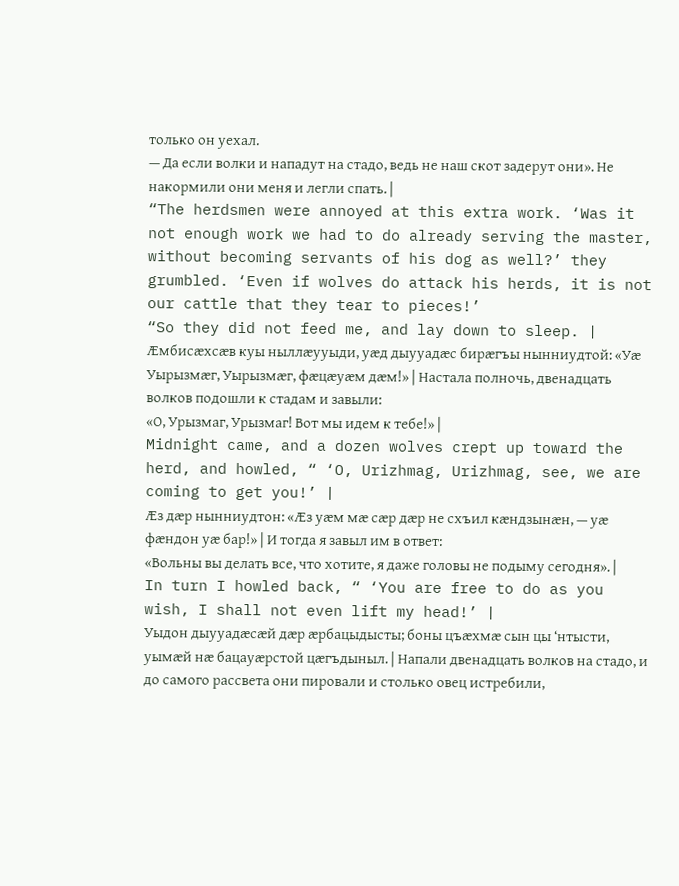только он уехал.
— Да если волки и нападут на стадо, ведь не наш скот задерут они». Не накормили они меня и легли спать. |
“The herdsmen were annoyed at this extra work. ‘Was it not enough work we had to do already serving the master, without becoming servants of his dog as well?’ they grumbled. ‘Even if wolves do attack his herds, it is not our cattle that they tear to pieces!’
“So they did not feed me, and lay down to sleep. |
Ӕмбисӕхсӕв куы ныллӕууыди, уӕд дыууадӕс бирӕгъы нынниудтой: «Уӕ Уырызмӕг, Уырызмӕг, фӕцӕуӕм дӕм!» | Настала полночь, двенадцать волков подошли к стадам и завыли:
«О, Урызмаг, Урызмаг! Вот мы идем к тебе!» |
Midnight came, and a dozen wolves crept up toward the herd, and howled, “ ‘O, Urizhmag, Urizhmag, see, we are coming to get you!’ |
Ӕз дӕр нынниудтон: «Ӕз уӕм мӕ сӕр дӕр не схъил кӕндзынӕн, — уӕ фӕндон уӕ бар!» | И тогда я завыл им в ответ:
«Вольны вы делать все, что хотите, я даже головы не подыму сегодня». |
In turn I howled back, “ ‘You are free to do as you wish, I shall not even lift my head!’ |
Уыдон дыууадӕсӕй дӕр ӕрбацыдысты; боны цъӕхмӕ сын цы ‘нтысти, уымӕй нӕ бацауӕрстой цӕгъдыныл. | Напали двенадцать волков на стадо, и до самого рассвета они пировали и столько овец истребили,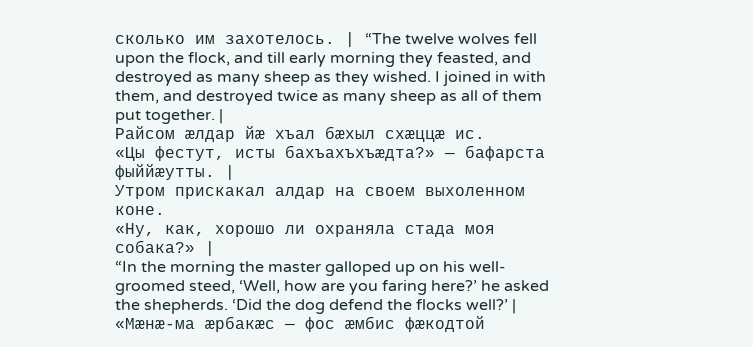сколько им захотелось. | “The twelve wolves fell upon the flock, and till early morning they feasted, and destroyed as many sheep as they wished. I joined in with them, and destroyed twice as many sheep as all of them put together. |
Райсом ӕлдар йӕ хъал бӕхыл схӕццӕ ис.
«Цы фестут, исты бахъахъхъӕдта?» — бафарста фыййӕутты. |
Утром прискакал алдар на своем выхоленном коне.
«Ну, как, хорошо ли охраняла стада моя собака?» |
“In the morning the master galloped up on his well-groomed steed, ‘Well, how are you faring here?’ he asked the shepherds. ‘Did the dog defend the flocks well?’ |
«Мӕнӕ-ма ӕрбакӕс — фос ӕмбис фӕкодтой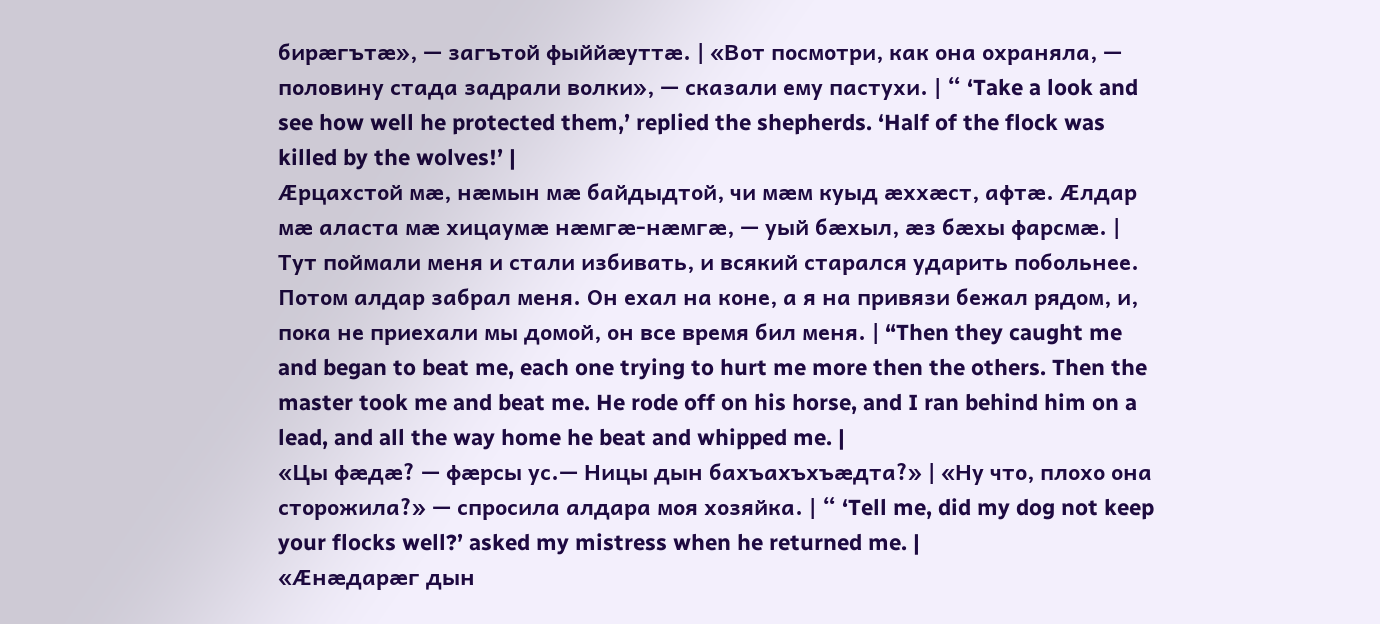бирӕгътӕ», — загътой фыййӕуттӕ. | «Вот посмотри, как она охраняла, — половину стада задрали волки», — сказали ему пастухи. | “ ‘Take a look and see how well he protected them,’ replied the shepherds. ‘Half of the flock was killed by the wolves!’ |
Ӕрцахстой мӕ, нӕмын мӕ байдыдтой, чи мӕм куыд ӕххӕст, афтӕ. Ӕлдар мӕ аласта мӕ хицаумӕ нӕмгӕ-нӕмгӕ, — уый бӕхыл, ӕз бӕхы фарсмӕ. | Тут поймали меня и стали избивать, и всякий старался ударить побольнее. Потом алдар забрал меня. Он ехал на коне, а я на привязи бежал рядом, и, пока не приехали мы домой, он все время бил меня. | “Then they caught me and began to beat me, each one trying to hurt me more then the others. Then the master took me and beat me. He rode off on his horse, and I ran behind him on a lead, and all the way home he beat and whipped me. |
«Цы фӕдӕ? — фӕрсы ус.— Ницы дын бахъахъхъӕдта?» | «Ну что, плохо она сторожила?» — спросила алдара моя хозяйка. | “ ‘Tell me, did my dog not keep your flocks well?’ asked my mistress when he returned me. |
«Ӕнӕдарӕг дын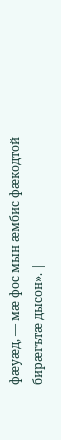фӕуӕд, — мӕ фос мын ӕмбис фӕкодтой бирӕгътӕ дысон». |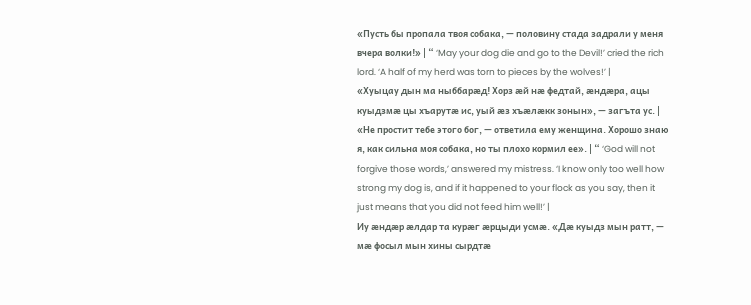«Пусть бы пропала твоя собака, — половину стада задрали у меня вчера волки!» | “ ‘May your dog die and go to the Devil!’ cried the rich lord. ‘A half of my herd was torn to pieces by the wolves!’ |
«Хуыцау дын ма ныббарӕд! Хорз ӕй нӕ федтай, ӕндӕра, ацы куыдзмӕ цы хъарутӕ ис, уый ӕз хъӕлӕкк зонын», — загъта ус. | «Не простит тебе этого бог, — ответила ему женщина. Хорошо знаю я, как сильна моя собака, но ты плохо кормил ее». | “ ‘God will not forgive those words,’ answered my mistress. ‘I know only too well how strong my dog is, and if it happened to your flock as you say, then it just means that you did not feed him well!’ |
Иу ӕндӕр ӕлдар та курӕг ӕрцыди усмӕ. «Дӕ куыдз мын ратт, — мӕ фосыл мын хины сырдтӕ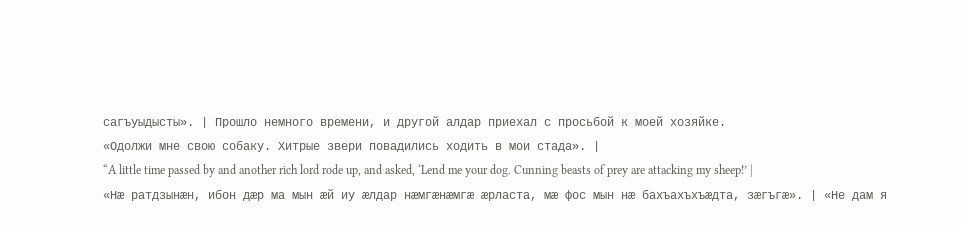сагъуыдысты». | Прошло немного времени, и другой алдар приехал с просьбой к моей хозяйке.
«Одолжи мне свою собаку. Хитрые звери повадились ходить в мои стада». |
“A little time passed by and another rich lord rode up, and asked, ‘Lend me your dog. Cunning beasts of prey are attacking my sheep!’ |
«Нӕ ратдзынӕн, ибон дӕр ма мын ӕй иу ӕлдар нӕмгӕнӕмгӕ ӕрласта, мӕ фос мын нӕ бахъахъхъӕдта, зӕгъгӕ». | «Не дам я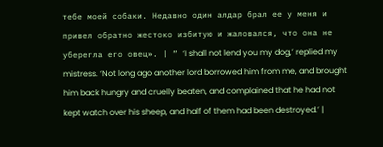тебе моей собаки. Недавно один алдар брал ее у меня и привел обратно жестоко избитую и жаловался, что она не уберегла его овец». | “ ‘I shall not lend you my dog,’ replied my mistress. ‘Not long ago another lord borrowed him from me, and brought him back hungry and cruelly beaten, and complained that he had not kept watch over his sheep, and half of them had been destroyed.’ |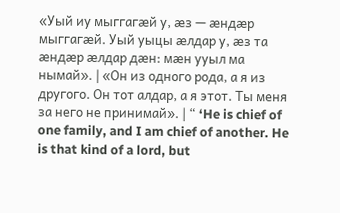«Уый иу мыггагӕй у, ӕз — ӕндӕр мыггагӕй. Уый уыцы ӕлдар у, ӕз та ӕндӕр ӕлдар дӕн: мӕн ууыл ма нымай». | «Он из одного рода, а я из другого. Он тот алдар, а я этот. Ты меня за него не принимай». | “ ‘He is chief of one family, and I am chief of another. He is that kind of a lord, but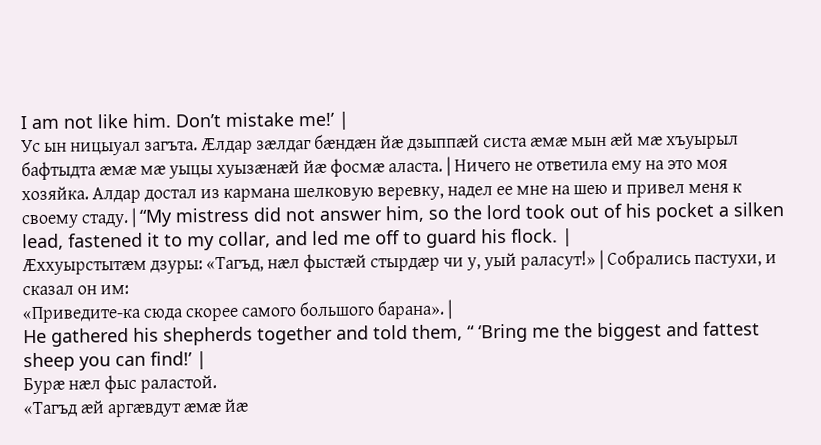I am not like him. Don’t mistake me!’ |
Ус ын ницыуал загъта. Ӕлдар зӕлдаг бӕндӕн йӕ дзыппӕй систа ӕмӕ мын ӕй мӕ хъуырыл бафтыдта ӕмӕ мӕ уыцы хуызӕнӕй йӕ фосмӕ аласта. | Ничего не ответила ему на это моя хозяйка. Алдар достал из кармана шелковую веревку, надел ее мне на шею и привел меня к своему стаду. | “My mistress did not answer him, so the lord took out of his pocket a silken lead, fastened it to my collar, and led me off to guard his flock. |
Ӕххуырстытӕм дзуры: «Тагъд, нӕл фыстӕй стырдӕр чи у, уый раласут!» | Собрались пастухи, и сказал он им:
«Приведите-ка сюда скорее самого большого барана». |
He gathered his shepherds together and told them, “ ‘Bring me the biggest and fattest sheep you can find!’ |
Бурӕ нӕл фыс раластой.
«Тагъд ӕй аргӕвдут ӕмӕ йӕ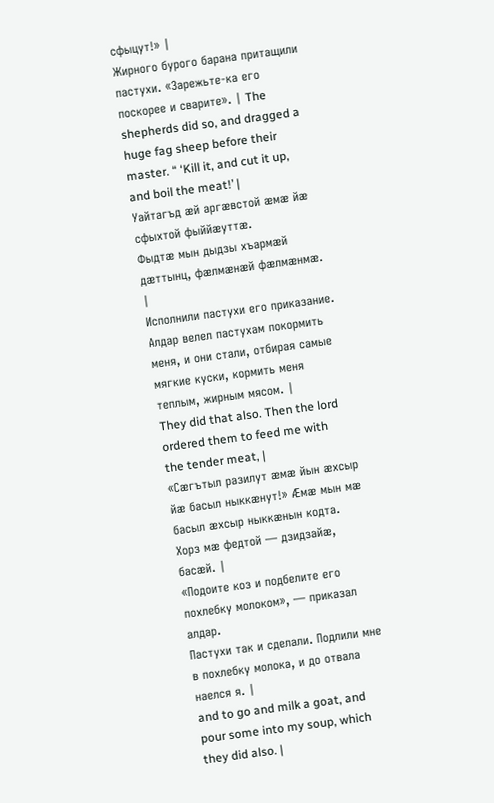сфыцут!» |
Жирного бурого барана притащили пастухи. «Зарежьте-ка его поскорее и сварите». | The shepherds did so, and dragged a huge fag sheep before their master. “ ‘Kill it, and cut it up, and boil the meat!’ |
Уайтагъд ӕй аргӕвстой ӕмӕ йæ сфыхтой фыййӕуттӕ.
Фыдтӕ мын дыдзы хъармӕй дӕттынц, фӕлмӕнӕй фӕлмӕнмӕ. |
Исполнили пастухи его приказание.
Алдар велел пастухам покормить меня, и они стали, отбирая самые мягкие куски, кормить меня теплым, жирным мясом. |
They did that also. Then the lord ordered them to feed me with the tender meat, |
«Сӕгътыл разилут ӕмӕ йын ӕхсыр йӕ басыл ныккӕнут!» Ӕмӕ мын мӕ басыл ӕхсыр ныккӕнын кодта.
Хорз мӕ федтой — дзидзайӕ, басӕй. |
«Подоите коз и подбелите его похлебку молоком», — приказал алдар.
Пастухи так и сделали. Подлили мне в похлебку молока, и до отвала наелся я. |
and to go and milk a goat, and pour some into my soup, which they did also. |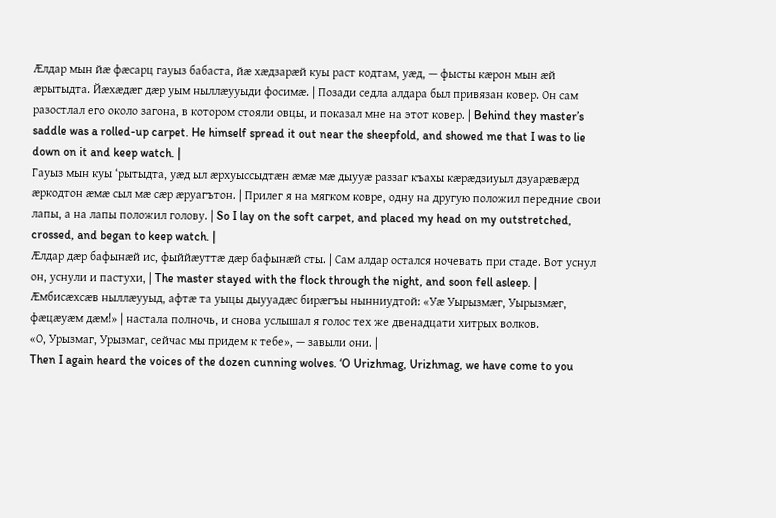Ӕлдар мын йӕ фӕсарц гауыз бабаста, йӕ хӕдзарӕй куы раст кодтам, уӕд, — фысты кӕрон мын ӕй ӕрытыдта. Йӕхӕдӕг дӕр уым ныллӕууыди фосимӕ. | Позади седла алдара был привязан ковер. Он сам разостлал его около загона, в котором стояли овцы, и показал мне на этот ковер. | Behind they master’s saddle was a rolled-up carpet. He himself spread it out near the sheepfold, and showed me that I was to lie down on it and keep watch. |
Гауыз мын куы ‘рытыдта, уӕд ыл ӕрхуыссыдтӕн ӕмӕ мӕ дыууӕ раззаг къахы кӕрӕдзиуыл дзуарӕвӕрд ӕркодтон ӕмӕ сыл мӕ сӕр ӕруагътон. | Прилег я на мягком ковре, одну на другую положил передние свои лапы, а на лапы положил голову. | So I lay on the soft carpet, and placed my head on my outstretched, crossed, and began to keep watch. |
Ӕлдар дӕр бафынӕй ис, фыййӕуттӕ дӕр бафынӕй сты. | Сам алдар остался ночевать при стаде. Вот уснул он, уснули и пастухи, | The master stayed with the flock through the night, and soon fell asleep. |
Ӕмбисӕхсӕв ныллӕууыд, афтӕ та уыцы дыууадӕс бирӕгъы нынниудтой: «Уæ Уырызмӕг, Уырызмӕг, фӕцӕуӕм дӕм!» | настала полночь, и снова услышал я голос тех же двенадцати хитрых волков.
«О, Урызмаг, Урызмаг, сейчас мы придем к тебе», — завыли они. |
Then I again heard the voices of the dozen cunning wolves. ‘O Urizhmag, Urizhmag, we have come to you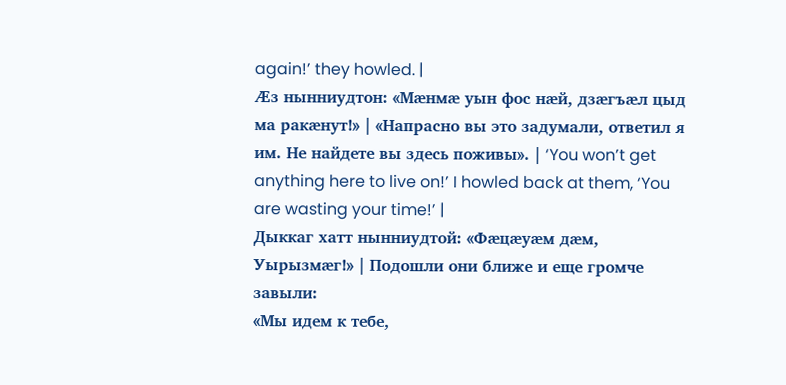again!’ they howled. |
Ӕз нынниудтон: «Мӕнмӕ уын фос нӕй, дзӕгъӕл цыд ма ракӕнут!» | «Напрасно вы это задумали, ответил я им. Не найдете вы здесь поживы». | ‘You won’t get anything here to live on!’ I howled back at them, ‘You are wasting your time!’ |
Дыккаг хатт нынниудтой: «Фӕцӕуӕм дӕм, Уырызмӕг!» | Подошли они ближе и еще громче завыли:
«Мы идем к тебе,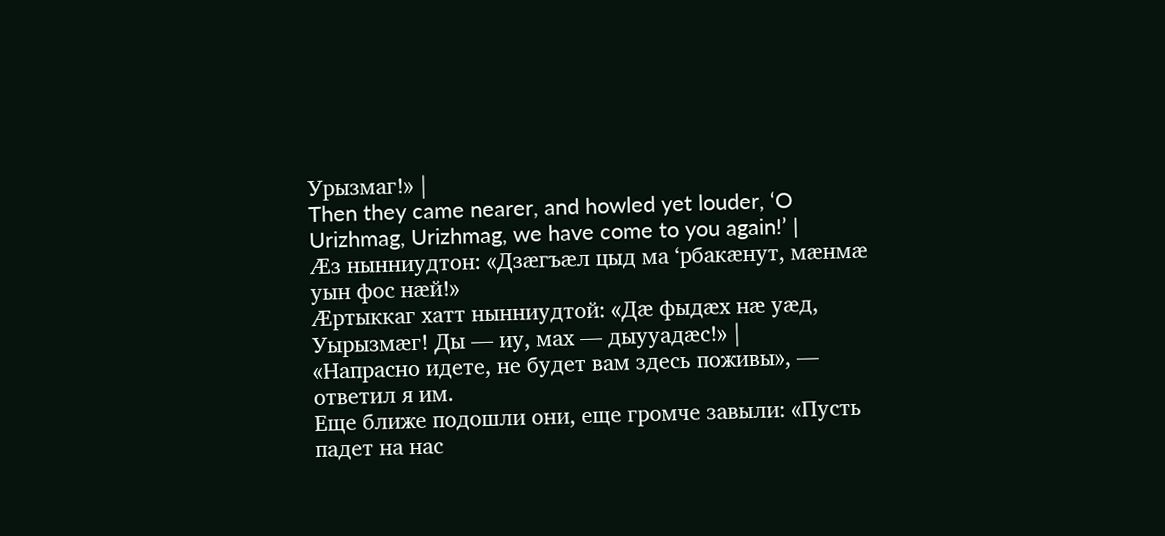Урызмаг!» |
Then they came nearer, and howled yet louder, ‘O Urizhmag, Urizhmag, we have come to you again!’ |
Ӕз нынниудтон: «Дзӕгъӕл цыд ма ‘рбакӕнут, мӕнмӕ уын фос нӕй!»
Ӕртыккаг хатт нынниудтой: «Дӕ фыдӕх нӕ уӕд, Уырызмӕг! Ды — иу, мах — дыууадӕс!» |
«Напрасно идете, не будет вам здесь поживы», — ответил я им.
Еще ближе подошли они, еще громче завыли: «Пусть падет на нас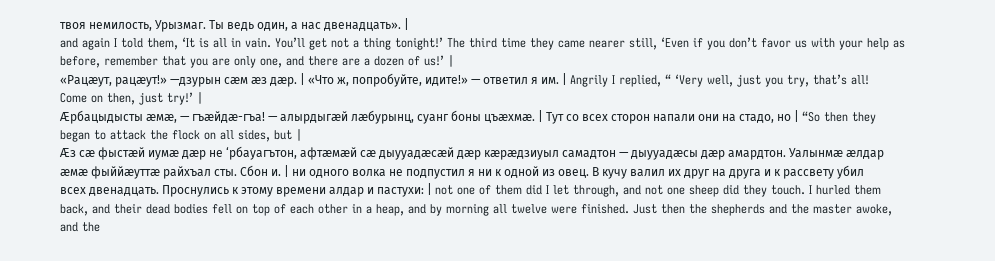твоя немилость, Урызмаг. Ты ведь один, а нас двенадцать». |
and again I told them, ‘It is all in vain. You’ll get not a thing tonight!’ The third time they came nearer still, ‘Even if you don’t favor us with your help as before, remember that you are only one, and there are a dozen of us!’ |
«Рацӕут, рацӕут!» —дзурын сӕм ӕз дӕр. | «Что ж, попробуйте, идите!» — ответил я им. | Angrily I replied, “ ‘Very well, just you try, that’s all! Come on then, just try!’ |
Ӕрбацыдысты ӕмӕ, — гъӕйдӕ-гъа! — алырдыгӕй лӕбурынц, суанг боны цъӕхмӕ. | Тут со всех сторон напали они на стадо, но | “So then they began to attack the flock on all sides, but |
Ӕз сӕ фыстӕй иумӕ дӕр не ‘рбауагътон, афтӕмӕй сӕ дыууадӕсӕй дӕр кӕрӕдзиуыл самадтон — дыууадӕсы дӕр амардтон. Уалынмӕ ӕлдар ӕмӕ фыййӕуттӕ райхъал сты. Сбон и. | ни одного волка не подпустил я ни к одной из овец. В кучу валил их друг на друга и к рассвету убил всех двенадцать. Проснулись к этому времени алдар и пастухи: | not one of them did I let through, and not one sheep did they touch. I hurled them back, and their dead bodies fell on top of each other in a heap, and by morning all twelve were finished. Just then the shepherds and the master awoke, and the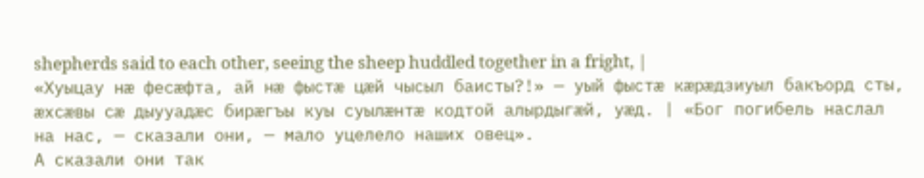shepherds said to each other, seeing the sheep huddled together in a fright, |
«Хуыцау нӕ фесӕфта, ай нӕ фыстӕ цӕй чысыл баисты?!» — уый фыстӕ кӕрӕдзиуыл бакъорд сты, ӕхсӕвы сӕ дыууадӕс бирӕгъы куы суылӕнтӕ кодтой алырдыгӕй, уӕд. | «Бог погибель наслал на нас, — сказали они, — мало уцелело наших овец».
А сказали они так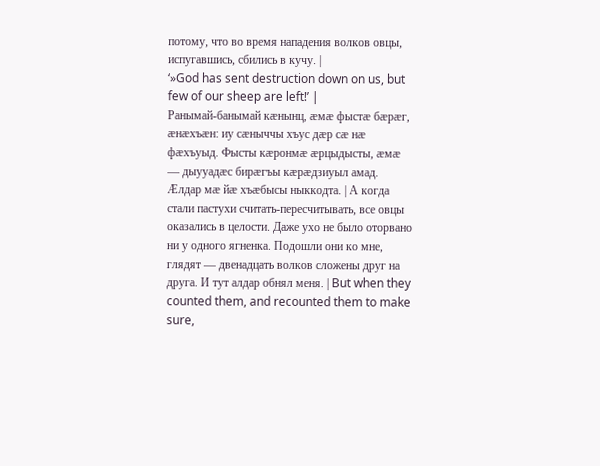потому, что во время нападения волков овцы, испугавшись, сбились в кучу. |
‘»God has sent destruction down on us, but few of our sheep are left!’ |
Ранымай-банымай кӕнынц, ӕмӕ фыстӕ бӕрӕг, ӕнӕхъӕн: иу сӕныччы хъус дӕр сӕ нӕ фӕхъуыд. Фысты кӕронмӕ ӕрцыдысты, ӕмӕ — дыууадӕс бирӕгъы кӕрӕдзиуыл амад. Ӕлдар мӕ йӕ хъӕбысы ныккодта. | А когда стали пастухи считать-пересчитывать, все овцы оказались в целости. Даже ухо не было оторвано ни у одного ягненка. Подошли они ко мне, глядят — двенадцать волков сложены друг на друга. И тут алдар обнял меня. | But when they counted them, and recounted them to make sure,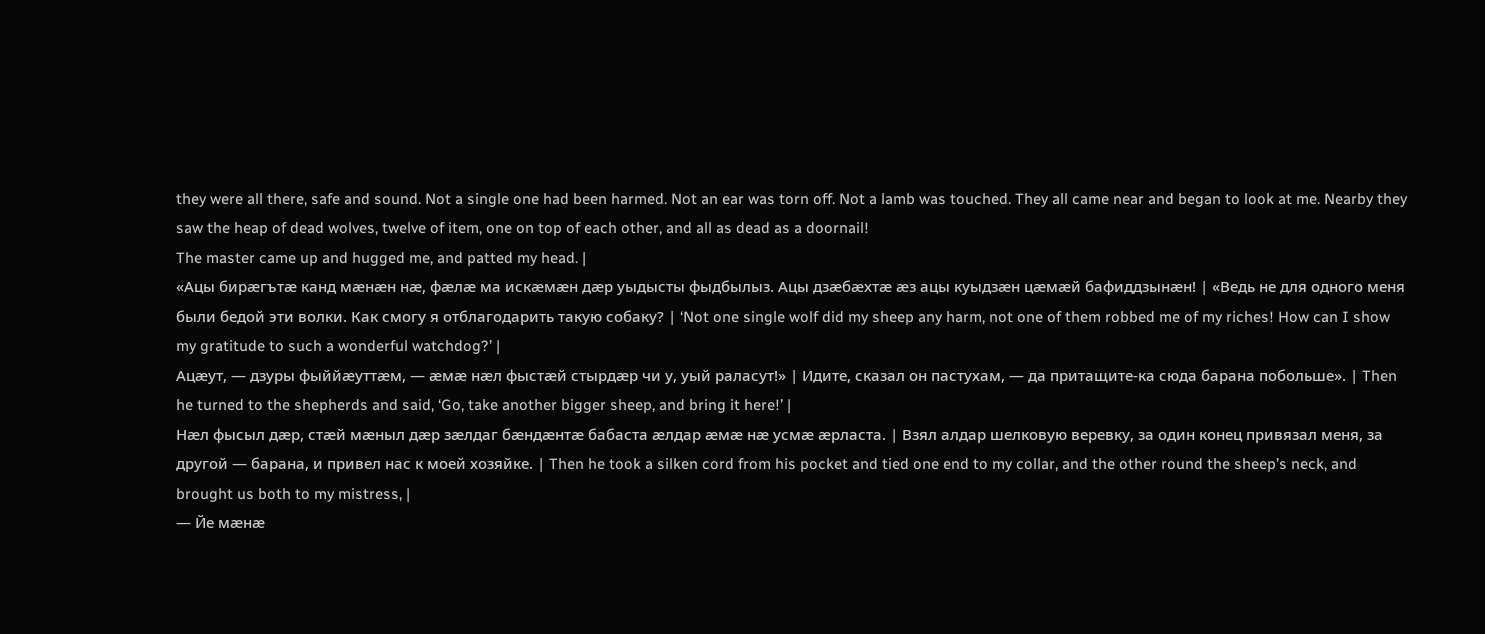they were all there, safe and sound. Not a single one had been harmed. Not an ear was torn off. Not a lamb was touched. They all came near and began to look at me. Nearby they saw the heap of dead wolves, twelve of item, one on top of each other, and all as dead as a doornail!
The master came up and hugged me, and patted my head. |
«Ацы бирӕгътӕ канд мӕнӕн нӕ, фӕлӕ ма искӕмӕн дӕр уыдысты фыдбылыз. Ацы дзӕбӕхтӕ ӕз ацы куыдзӕн цӕмӕй бафиддзынӕн! | «Ведь не для одного меня были бедой эти волки. Как смогу я отблагодарить такую собаку? | ‘Not one single wolf did my sheep any harm, not one of them robbed me of my riches! How can I show my gratitude to such a wonderful watchdog?’ |
Ацӕут, — дзуры фыййӕуттӕм, — ӕмӕ нӕл фыстӕй стырдӕр чи у, уый раласут!» | Идите, сказал он пастухам, — да притащите-ка сюда барана побольше». | Then he turned to the shepherds and said, ‘Go, take another bigger sheep, and bring it here!’ |
Нӕл фысыл дӕр, стӕй мӕныл дӕр зӕлдаг бӕндӕнтӕ бабаста ӕлдар ӕмӕ нӕ усмӕ ӕрласта. | Взял алдар шелковую веревку, за один конец привязал меня, за другой — барана, и привел нас к моей хозяйке. | Then he took a silken cord from his pocket and tied one end to my collar, and the other round the sheep’s neck, and brought us both to my mistress, |
— Йе мӕнӕ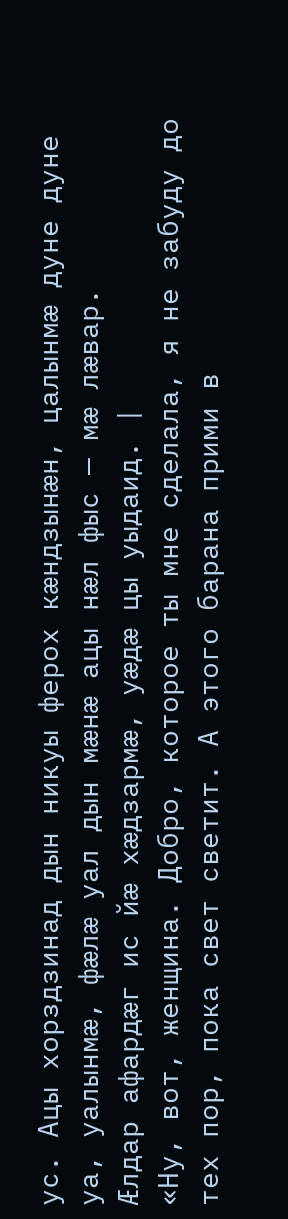ус. Ацы хорздзинад дын никуы ферох кӕндзынӕн, цалынмӕ дуне дуне уа, уалынмӕ, фӕлӕ уал дын мӕнӕ ацы нӕл фыс — мӕ лӕвар.
Ӕлдар афардӕг ис йӕ хӕдзармӕ, уӕдӕ цы уыдаид. |
«Ну, вот, женщина. Добро, которое ты мне сделала, я не забуду до тех пор, пока свет светит. А этого барана прими в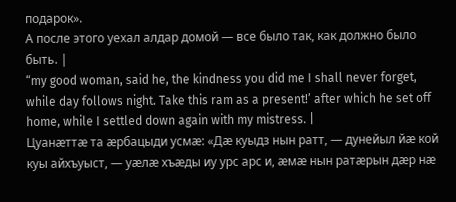подарок».
А после этого уехал алдар домой — все было так, как должно было быть. |
“my good woman, said he, the kindness you did me I shall never forget, while day follows night. Take this ram as a present!’ after which he set off home, while I settled down again with my mistress. |
Цуанӕттӕ та ӕрбацыди усмӕ: «Дӕ куыдз нын ратт, — дунейыл йӕ кой куы айхъуыст, — уӕлӕ хъӕды иу урс арс и, ӕмӕ нын ратӕрын дӕр нӕ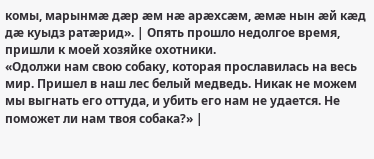комы, марынмӕ дӕр ӕм нӕ арӕхсӕм, ӕмӕ нын ӕй кӕд дӕ куыдз ратӕрид». | Опять прошло недолгое время, пришли к моей хозяйке охотники.
«Одолжи нам свою собаку, которая прославилась на весь мир. Пришел в наш лес белый медведь. Никак не можем мы выгнать его оттуда, и убить его нам не удается. Не поможет ли нам твоя собака?» |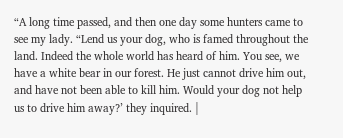“A long time passed, and then one day some hunters came to see my lady. “Lend us your dog, who is famed throughout the land. Indeed the whole world has heard of him. You see, we have a white bear in our forest. He just cannot drive him out, and have not been able to kill him. Would your dog not help us to drive him away?’ they inquired. |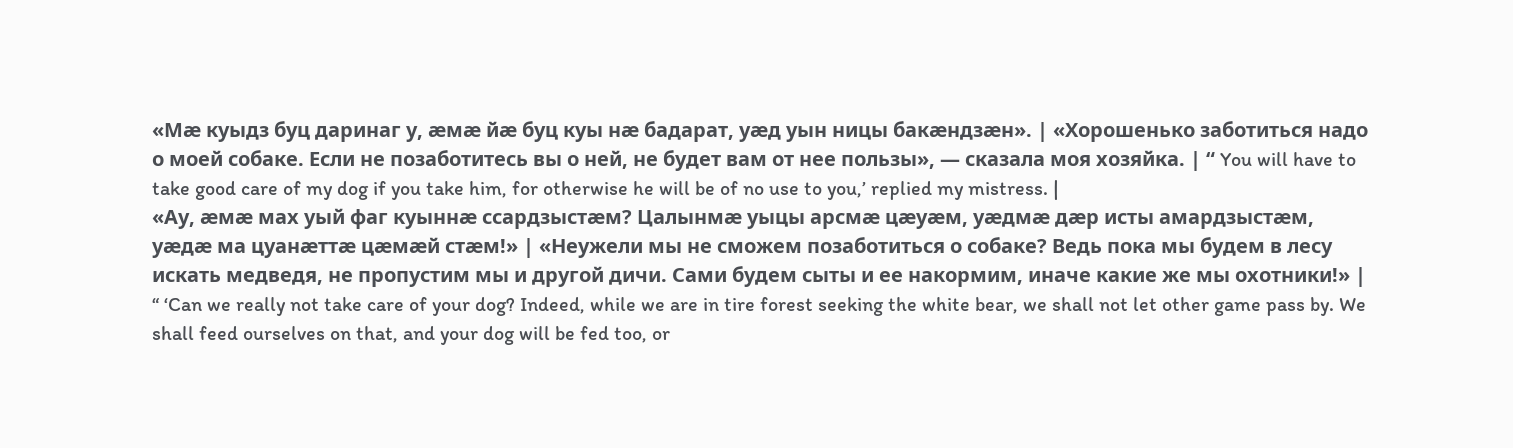«Мӕ куыдз буц даринаг у, ӕмӕ йӕ буц куы нӕ бадарат, уӕд уын ницы бакӕндзӕн». | «Хорошенько заботиться надо о моей собаке. Если не позаботитесь вы о ней, не будет вам от нее пользы», — сказала моя хозяйка. | “ You will have to take good care of my dog if you take him, for otherwise he will be of no use to you,’ replied my mistress. |
«Ау, ӕмӕ мах уый фаг куыннӕ ссардзыстӕм? Цалынмӕ уыцы арсмӕ цӕуӕм, уӕдмӕ дӕр исты амардзыстӕм, уӕдӕ ма цуанӕттӕ цӕмӕй стӕм!» | «Неужели мы не сможем позаботиться о собаке? Ведь пока мы будем в лесу искать медведя, не пропустим мы и другой дичи. Сами будем сыты и ее накормим, иначе какие же мы охотники!» | “ ‘Can we really not take care of your dog? Indeed, while we are in tire forest seeking the white bear, we shall not let other game pass by. We shall feed ourselves on that, and your dog will be fed too, or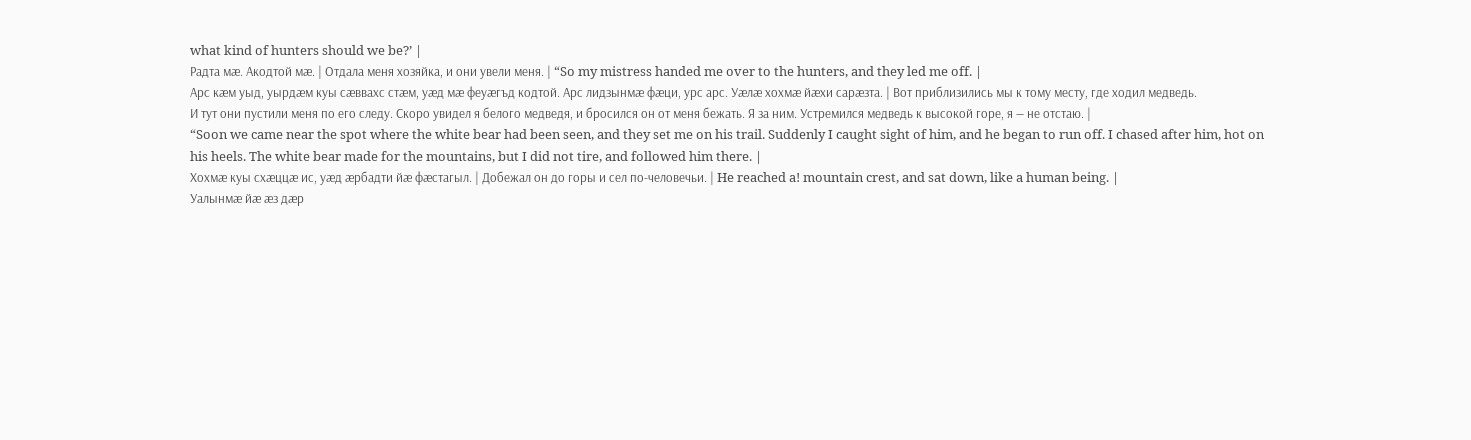what kind of hunters should we be?’ |
Радта мӕ. Акодтой мӕ. | Отдала меня хозяйка, и они увели меня. | “So my mistress handed me over to the hunters, and they led me off. |
Арс кӕм уыд, уырдӕм куы сӕввахс стӕм, уӕд мӕ феуӕгъд кодтой. Арс лидзынмӕ фӕци, урс арс. Уӕлӕ хохмӕ йӕхи сарӕзта. | Вот приблизились мы к тому месту, где ходил медведь.
И тут они пустили меня по его следу. Скоро увидел я белого медведя, и бросился он от меня бежать. Я за ним. Устремился медведь к высокой горе, я — не отстаю. |
“Soon we came near the spot where the white bear had been seen, and they set me on his trail. Suddenly I caught sight of him, and he began to run off. I chased after him, hot on his heels. The white bear made for the mountains, but I did not tire, and followed him there. |
Хохмӕ куы схӕццӕ ис, уӕд ӕрбадти йӕ фӕстагыл. | Добежал он до горы и сел по-человечьи. | He reached a! mountain crest, and sat down, like a human being. |
Уалынмӕ йӕ ӕз дӕр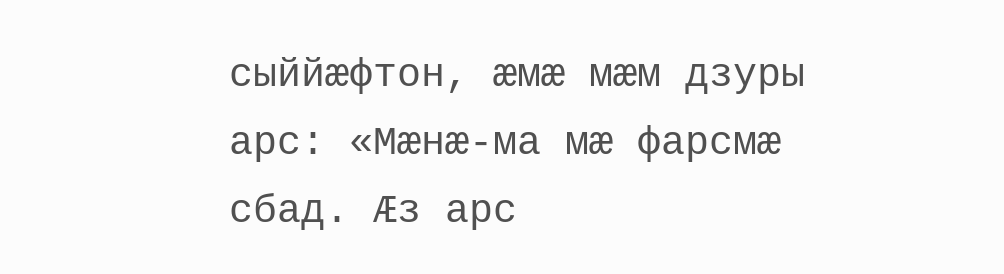сыййӕфтон, ӕмӕ мӕм дзуры арс: «Мӕнӕ-ма мӕ фарсмӕ сбад. Ӕз арс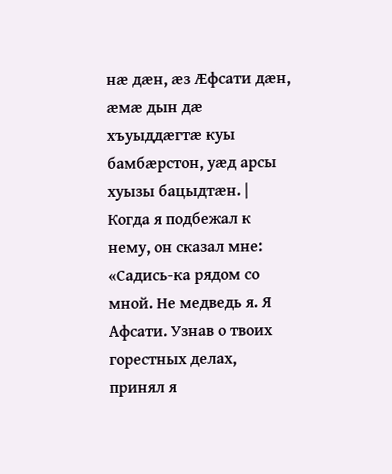нӕ дӕн, ӕз Ӕфсати дӕн, ӕмӕ дын дӕ хъуыддӕгтӕ куы бамбӕрстон, уӕд арсы хуызы бацыдтӕн. | Когда я подбежал к нему, он сказал мне: «Садись-ка рядом со мной. Не медведь я. Я Афсати. Узнав о твоих горестных делах, принял я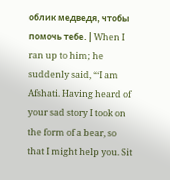облик медведя, чтобы помочь тебе. | When I ran up to him; he suddenly said, “‘I am Afshati. Having heard of your sad story I took on the form of a bear, so that I might help you. Sit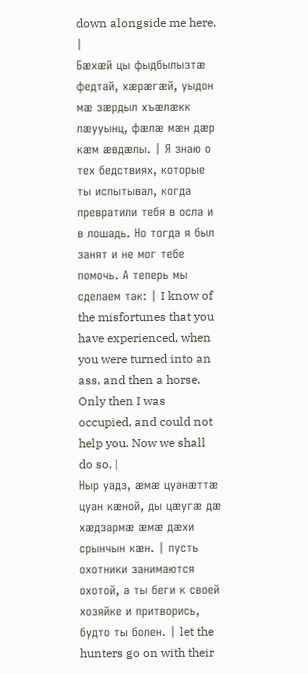down alongside me here. |
Бӕхӕй цы фыдбылызтӕ федтай, хӕрӕгӕй, уыдон мӕ зӕрдыл хъӕлӕкк лӕууынц, фӕлӕ мӕн дӕр кӕм ӕвдӕлы. | Я знаю о тех бедствиях, которые ты испытывал, когда превратили тебя в осла и в лошадь. Но тогда я был занят и не мог тебе помочь. А теперь мы сделаем так: | I know of the misfortunes that you have experienced, when you were turned into an ass, and then a horse. Only then I was occupied, and could not help you. Now we shall do so, |
Ныр уадз, ӕмӕ цуанӕттӕ цуан кӕной, ды цӕугӕ дӕ хӕдзармӕ ӕмӕ дӕхи срынчын кӕн. | пусть охотники занимаются охотой, а ты беги к своей хозяйке и притворись, будто ты болен. | let the hunters go on with their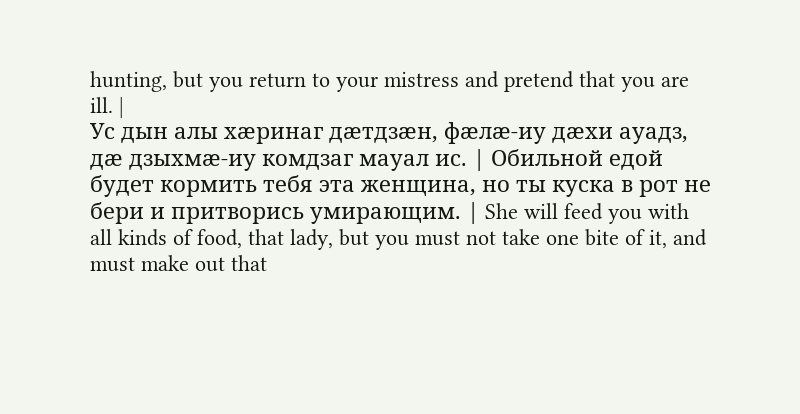hunting, but you return to your mistress and pretend that you are ill. |
Ус дын алы хӕринаг дӕтдзӕн, фӕлӕ-иу дӕхи ауадз, дӕ дзыхмӕ-иу комдзаг мауал ис. | Обильной едой будет кормить тебя эта женщина, но ты куска в рот не бери и притворись умирающим. | She will feed you with all kinds of food, that lady, but you must not take one bite of it, and must make out that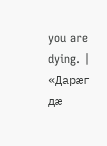you are dying. |
«Дарӕг дӕ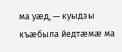ма уӕд, — куыдзы къӕбыла йедтӕмӕ ма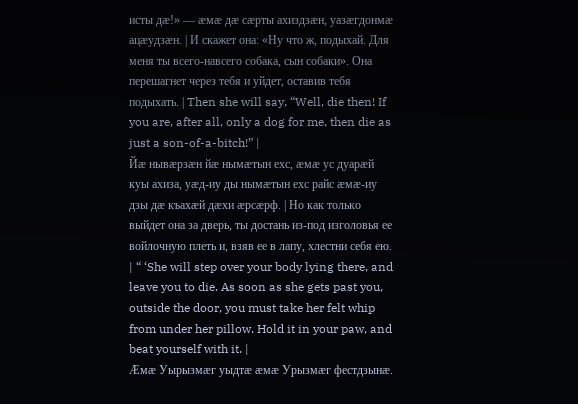исты дӕ!» — ӕмӕ дӕ сӕрты ахиздзӕн, уазӕгдонмӕ ацӕудзӕн. | И скажет она: «Ну что ж, подыхай. Для меня ты всего-навсего собака, сын собаки». Она перешагнет через тебя и уйдет, оставив тебя подыхать. | Then she will say, “Well, die then! If you are, after all, only a dog for me, then die as just a son-of-a-bitch!” |
Йӕ нывӕрзӕн йӕ нымӕтын ехс, ӕмӕ ус дуарӕй куы ахиза, уӕд-иу ды нымӕтын ехс райс ӕмӕ-иу дзы дӕ къахӕй дӕхи ӕрсӕрф. | Но как только выйдет она за дверь, ты достань из-под изголовья ее войлочную плеть и, взяв ее в лапу, хлестни себя ею. | “ ‘She will step over your body lying there, and leave you to die. As soon as she gets past you, outside the door, you must take her felt whip from under her pillow. Hold it in your paw, and beat yourself with it. |
Ӕмӕ Уырызмӕг уыдтӕ ӕмӕ Урызмӕг фестдзынӕ.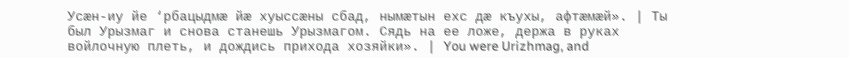Усӕн-иу йе ‘рбацыдмӕ йӕ хуыссӕны сбад, нымӕтын ехс дӕ къухы, афтӕмӕй». | Ты был Урызмаг и снова станешь Урызмагом. Сядь на ее ложе, держа в руках войлочную плеть, и дождись прихода хозяйки». | You were Urizhmag, and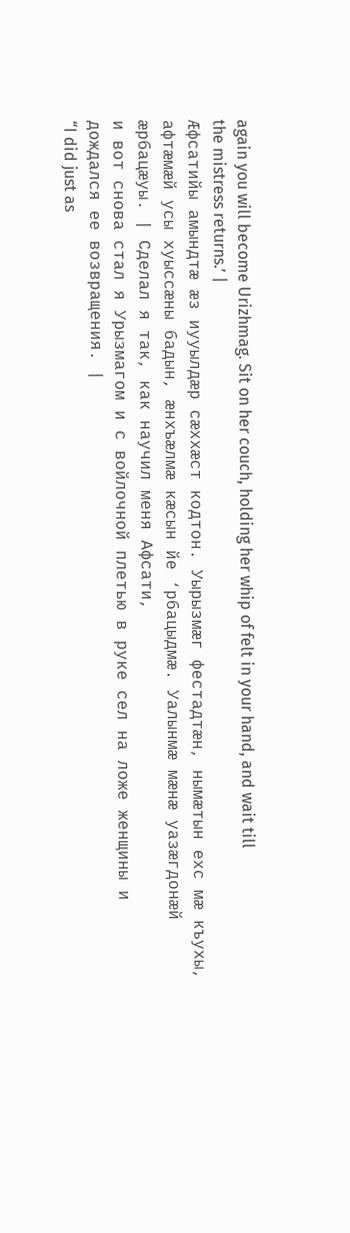again you will become Urizhmag. Sit on her couch, holding her whip of felt in your hand, and wait till the mistress returns.’ |
Ӕфсатийы амындтӕ ӕз иууылдӕр сӕххӕст кодтон. Уырызмӕг фестадтӕн, нымӕтын ехс мӕ къухы, афтӕмӕй усы хуыссӕны бадын, ӕнхъӕлмӕ кӕсын йе ‘рбацыдмӕ. Уалынмӕ мӕнӕ уазӕгдонӕй ӕрбацӕуы. | Сделал я так, как научил меня Афсати,
и вот снова стал я Урызмагом и с войлочной плетью в руке сел на ложе женщины и дождался ее возвращения. |
“I did just as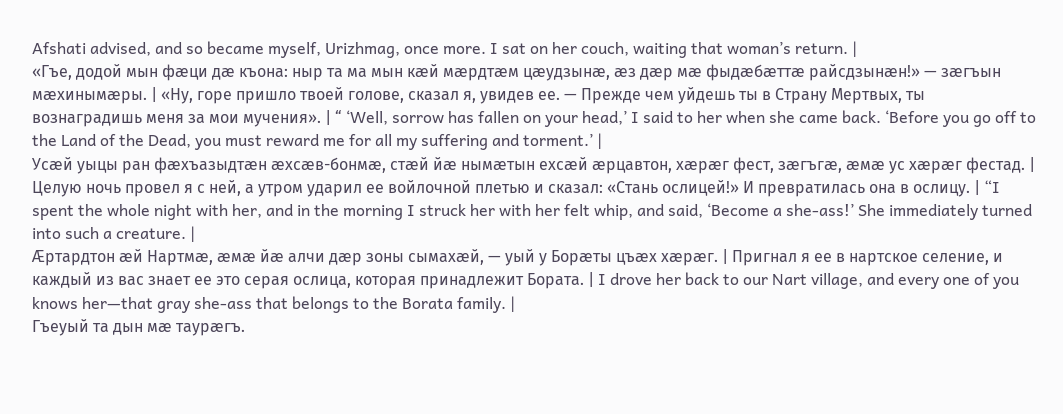Afshati advised, and so became myself, Urizhmag, once more. I sat on her couch, waiting that woman’s return. |
«Гъе, додой мын фӕци дӕ къона: ныр та ма мын кӕй мӕрдтӕм цӕудзынӕ, ӕз дӕр мӕ фыдӕбӕттӕ райсдзынӕн!» — зӕгъын мӕхинымӕры. | «Ну, горе пришло твоей голове, сказал я, увидев ее. — Прежде чем уйдешь ты в Страну Мертвых, ты вознаградишь меня за мои мучения». | “ ‘Well, sorrow has fallen on your head,’ I said to her when she came back. ‘Before you go off to the Land of the Dead, you must reward me for all my suffering and torment.’ |
Усӕй уыцы ран фӕхъазыдтӕн ӕхсӕв-бонмӕ, стӕй йӕ нымӕтын ехсӕй ӕрцавтон, хӕрӕг фест, зӕгъгӕ, ӕмӕ ус хӕрӕг фестад. | Целую ночь провел я с ней, а утром ударил ее войлочной плетью и сказал: «Стань ослицей!» И превратилась она в ослицу. | “I spent the whole night with her, and in the morning I struck her with her felt whip, and said, ‘Become a she-ass!’ She immediately turned into such a creature. |
Ӕртардтон ӕй Нартмӕ, ӕмӕ йӕ алчи дӕр зоны сымахӕй, — уый у Борӕты цъӕх хӕрӕг. | Пригнал я ее в нартское селение, и каждый из вас знает ее это серая ослица, которая принадлежит Бората. | I drove her back to our Nart village, and every one of you knows her—that gray she-ass that belongs to the Borata family. |
Гъеуый та дын мӕ таурӕгъ.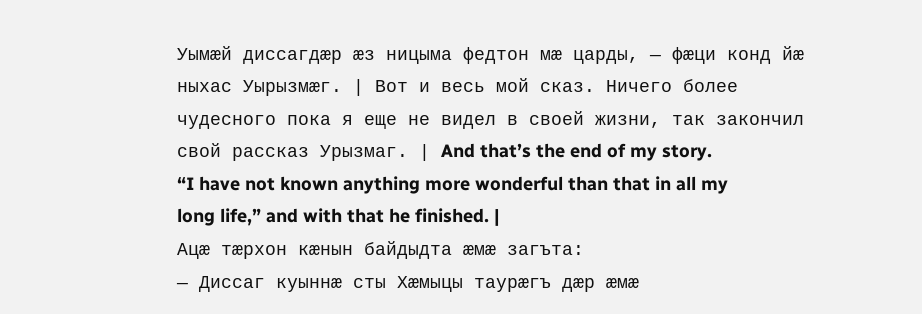Уымӕй диссагдӕр ӕз ницыма федтон мӕ царды, — фӕци конд йӕ ныхас Уырызмӕг. | Вот и весь мой сказ. Ничего более чудесного пока я еще не видел в своей жизни, так закончил свой рассказ Урызмаг. | And that’s the end of my story.
“I have not known anything more wonderful than that in all my long life,” and with that he finished. |
Ацӕ тӕрхон кӕнын байдыдта ӕмӕ загъта:
— Диссаг куыннӕ сты Хӕмыцы таурӕгъ дӕр ӕмӕ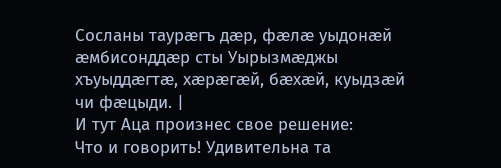Сосланы таурӕгъ дӕр, фӕлӕ уыдонӕй ӕмбисонддӕр сты Уырызмӕджы хъуыддӕгтӕ, хӕрӕгӕй, бӕхӕй, куыдзӕй чи фӕцыди. |
И тут Аца произнес свое решение:
Что и говорить! Удивительна та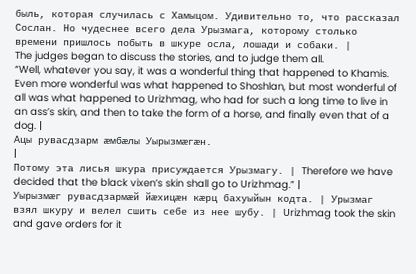быль, которая случилась с Хамыцом. Удивительно то, что рассказал Сослан. Но чудеснее всего дела Урызмага, которому столько времени пришлось побыть в шкуре осла, лошади и собаки. |
The judges began to discuss the stories, and to judge them all.
“Well, whatever you say, it was a wonderful thing that happened to Khamis. Even more wonderful was what happened to Shoshlan, but most wonderful of all was what happened to Urizhmag, who had for such a long time to live in an ass’s skin, and then to take the form of a horse, and finally even that of a dog. |
Ацы рувасдзарм ӕмбӕлы Уырызмӕгӕн.
|
Потому эта лисья шкура присуждается Урызмагу. | Therefore we have decided that the black vixen’s skin shall go to Urizhmag.” |
Уырызмӕг рувасдзармӕй йӕхицӕн кӕрц бахуыйын кодта. | Урызмаг взял шкуру и велел сшить себе из нее шубу. | Urizhmag took the skin and gave orders for it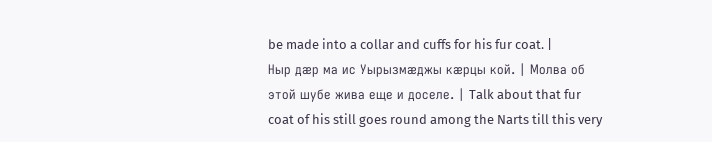be made into a collar and cuffs for his fur coat. |
Ныр дӕр ма ис Уырызмӕджы кӕрцы кой. | Молва об этой шубе жива еще и доселе. | Talk about that fur coat of his still goes round among the Narts till this very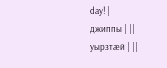day! |
джиппы | ||
уырзтӕй | ||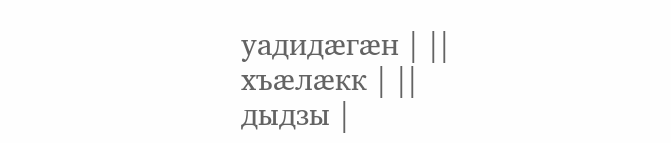уадидӕгӕн | ||
хъӕлӕкк | ||
дыдзы |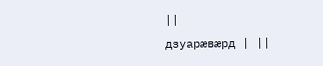||
дзуарӕвӕрд | ||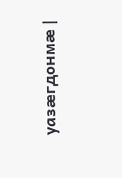уазӕгдонмӕ |